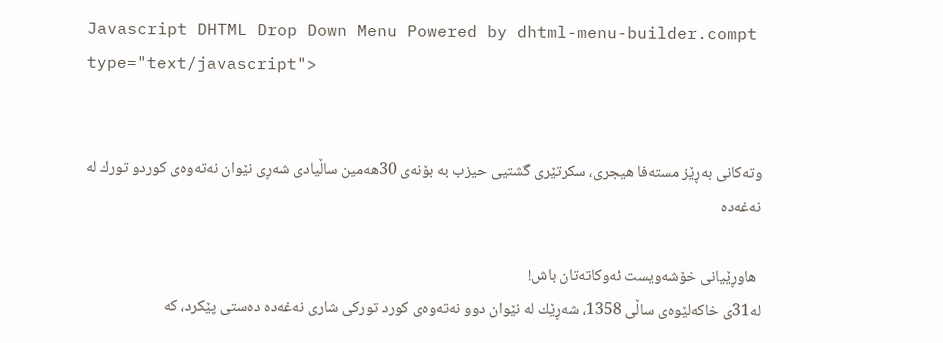Javascript DHTML Drop Down Menu Powered by dhtml-menu-builder.compt type="text/javascript">


وته‌كانی‌ به‌ڕێز مسته‌فا هیجری‌، سكرتێری‌ گشتیی‌ حیزب به‌ بۆنه‌ی‌ 30هه‌مین ساڵیادی‌ شه‌ڕی‌ نێوان نه‌ته‌وه‌ی‌ كورد‌و تورك له‌ نه‌غه‌ده‌

 هاوڕێیانی‌ خۆشه‌ویست ئه‌وكاته‌تان باش!
له‌31ی‌ خاكه‌لێوه‌ی‌ ساڵی‌ 1358، شه‌ڕێك له‌ نێوان دوو نه‌ته‌وه‌ی‌ كورد توركی‌ شاری‌ نه‌غه‌ده‌ ده‌ستی‌ پێكرد، كه‌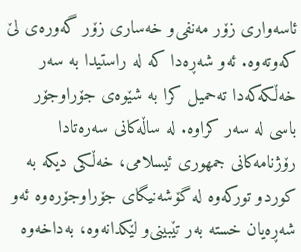ئاسه‌واری‌ زۆر مه‌نفی‌و خه‌ساری‌ زۆر گه‌وره‌ی‌ لێ‌ كه‌وته‌وه‌. ئه‌و شه‌ڕه‌دا كه‌ له‌ راستیدا به‌ سه‌ر خه‌ڵكه‌كه‌دا ته‌حمیل كرا به‌ شێوه‌ی‌ جۆراوجۆر باسی‌ له‌ سه‌ر كراوه‌. له‌ ساڵه‌كانی‌ سه‌ره‌تادا رۆژنامه‌كانی‌ جمهوری‌ ئیسلامی‌، خه‌ڵكی‌ دیكه‌ به‌ كورد‌و توركه‌وه‌ له‌ گۆشه‌نیگای‌ جۆراوجۆره‌وه‌ ئه‌و شه‌ڕه‌یان خسته‌ به‌ر تێبینی‌‌و لێكدانه‌وه‌، به‌داخه‌وه‌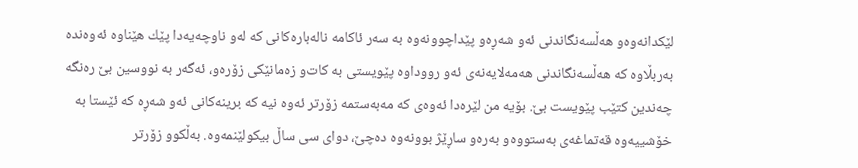لێكدانه‌وه‌‌و هه‌ڵسه‌نگاندنی‌ ئه‌و شه‌ڕه‌‌و پێداچوونه‌وه‌ به‌ سه‌ر ئاكامه‌ ناله‌باره‌كانی‌ كه‌ له‌و ناوچه‌یه‌دا پێك هێناوه‌ ئه‌وه‌نده‌ به‌ربڵاوه‌ كه‌ هه‌ڵسه‌نگاندنی‌ هه‌مه‌لایه‌نه‌ی‌ ئه‌و رووداوه‌ پێویستی‌ به‌ كات‌و زه‌مانێكی‌ زۆره‌‌و، ئه‌گه‌ر به‌ نووسین بێ‌ ره‌نگه‌ چه‌ندین كتێب پێویست بێ‌. بۆیه‌ من لێره‌دا ئه‌وه‌ی‌ كه‌ مه‌به‌ستمه‌ زۆرتر ئه‌وه‌ نیه‌ كه‌ برینه‌كانی‌ ئه‌و شه‌ڕه‌ كه‌ ئێستا به‌ خۆشییه‌وه‌ قه‌تماغه‌ی‌ به‌ستووه‌‌و به‌ره‌و ساڕێژ بوونه‌وه‌ ده‌چێ‌، دوای‌ سی‌ ساڵ بیكولێنمه‌وه‌. به‌ڵكوو زۆرتر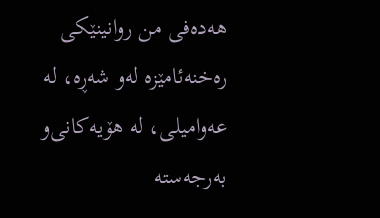هه‌ده‌فی‌ من روانینێكی‌ ره‌خنه‌ئامێزه‌ له‌و شه‌ڕه‌، له‌ عه‌وامیلی‌، له‌ هۆیه‌كانی‌‌و به‌رجه‌سته‌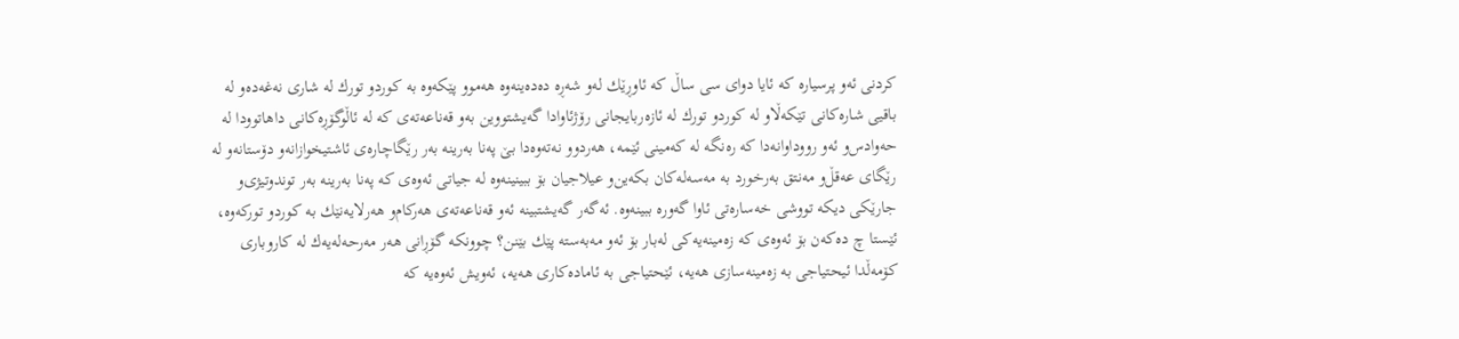كردنی‌ ئه‌و پرسیاره‌ كه‌ ئایا دوای‌ سی‌ ساڵ كه‌ ئاوڕێك له‌و شه‌ڕه‌ ده‌ده‌ینه‌وه‌ هه‌موو پێكه‌وه‌ به‌ كورد‌و تورك له‌ شاری‌ نه‌غه‌ده‌و له‌ باقیی‌ شاره‌كانی‌ تێكه‌ڵاو له‌ كورد‌و تورك له‌ ئازه‌ربایجانی‌ رۆژئاوادا گه‌یشتووین به‌و قه‌ناعه‌ته‌ی‌ كه‌ له‌ ئاڵوگۆڕه‌كانی‌ داهاتوودا له‌ حه‌وادس‌و ئه‌و رووداوانه‌دا كه‌ ره‌نگه‌ له‌ كه‌مینی‌ ئێمه‌، هه‌ردوو نه‌ته‌وه‌دا بێ‌ په‌نا به‌رینه‌ به‌ر رێگاچاره‌ی‌ ئاشتیخوازانه‌‌و دۆستانه‌‌و له‌ رێگای‌ عه‌قڵ‌و مه‌نتق به‌رخورد به‌ مه‌سه‌له‌كان بكه‌ین‌و عیلاجیان بۆ ببینینه‌وه‌ له‌ جیاتی‌ ئه‌وه‌ی‌ كه‌ په‌نا به‌رینه‌ به‌ر توندوتیژی‌‌و جارێكی‌ دیكه‌ تووشی‌ خه‌ساره‌تی‌ ئاوا گه‌وره‌ ببینه‌وه‌. ئه‌گه‌ر گه‌یشتبینه‌ ئه‌و قه‌ناعه‌ته‌ی‌ هه‌ركام‌و هه‌رلایه‌نێك به‌ كورد‌و توركه‌وه‌، ئێستا چ ده‌كه‌ن بۆ ئه‌وه‌ی‌ كه‌ زه‌مینه‌یه‌كی‌ له‌بار بۆ ئه‌و مه‌به‌سته‌ پێك بێنن؟ چوونكه‌ گۆڕانی‌ هه‌ر مه‌رحه‌له‌یه‌ك له‌ كاروباری‌ كۆمه‌ڵدا ئیحتیاجی‌ به‌ زه‌مینه‌سازی‌ هه‌یه‌، ئێحتیاجی‌ به‌ ئاماده‌كاری‌ هه‌یه‌، ئه‌ویش ئه‌وه‌یه‌ كه‌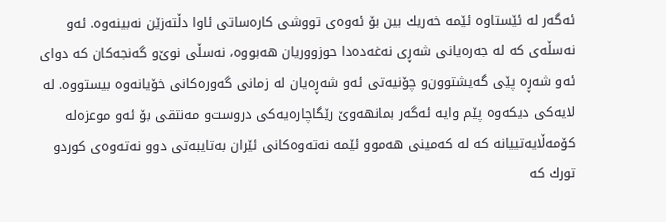ئه‌گه‌ر له‌ ئێستاوه‌ ئێمه‌ خه‌ریك بین بۆ ئه‌وه‌ی‌ تووشی‌ كاره‌ساتی‌ ئاوا دڵته‌زێن نه‌بینه‌وه‌. ئه‌و نه‌سڵه‌ی‌ كه‌ له‌ جه‌ره‌یانی‌ شه‌ڕی‌ نه‌غه‌ده‌دا حوزووریان هه‌بووه‌، نه‌سڵی‌ نوێ‌‌و گه‌نجه‌كان كه‌ دوای‌ ئه‌و شه‌ڕه‌ پێی‌ گه‌یشتوون‌و چۆنیه‌تی‌ ئه‌و شه‌ڕه‌یان له‌ زمانی‌ گه‌وره‌كانی‌ خۆیانه‌وه‌ بیستووه‌. له‌ لایه‌كی‌ دیكه‌وه‌ پێم وایه‌ ئه‌گه‌ر بمانهه‌وێ‌ رێگاچاره‌یه‌كی‌ دروست‌و مه‌نتقی‌ بۆ ئه‌و موعزه‌له‌ كۆمه‌ڵایه‌تییانه‌ كه‌ له‌ كه‌مینی‌ هه‌موو ئێمه‌ نه‌ته‌وه‌كانی‌ ئێران به‌تایبه‌تی‌ دوو نه‌ته‌وه‌ی‌ كورد‌و تورك كه‌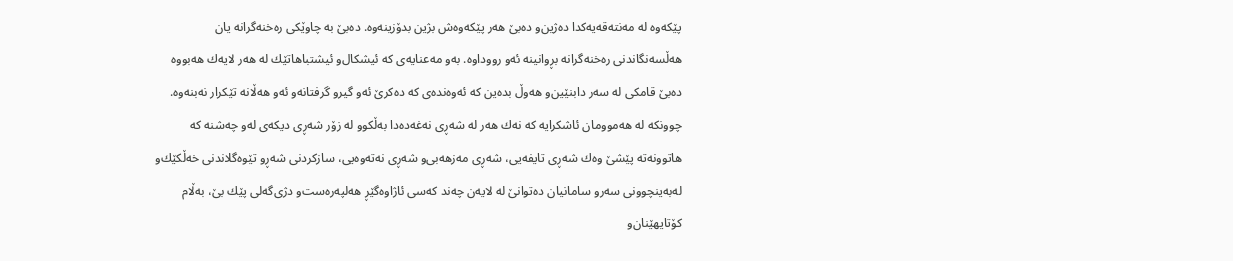پێكه‌وه‌ له‌ مه‌نته‌قه‌یه‌كدا ده‌ژین‌و ده‌بێ‌ هه‌ر پێكه‌وه‌ش بژین بدۆزینه‌وه‌. ده‌بێ‌ به‌ چاوێكی‌ ره‌خنه‌گرانه‌ یان هه‌ڵسه‌نگاندنی‌ ره‌خنه‌گرانه‌ بڕوانینه‌ ئه‌و رووداوه‌. به‌و مه‌عنایه‌ی‌ كه‌ ئیشكال‌و ئیشتباهاتێك له‌ هه‌ر لایه‌ك هه‌بووه‌ ده‌بێ‌ قامكی‌ له‌ سه‌ر دابنێین‌و هه‌وڵ بده‌ین كه‌ ئه‌وه‌نده‌ی‌ كه‌ ده‌كرێ‌ ئه‌و گیر‌و گرفتانه‌‌و ئه‌و هه‌ڵانه‌ تێكرار نه‌بنه‌وه‌. چوونكه‌ له‌ هه‌موومان ئاشكرایه‌ كه‌ نه‌ك هه‌ر له‌ شه‌ڕی‌ نه‌غه‌ده‌دا به‌ڵكوو له‌ زۆر شه‌ڕی‌ دیكه‌ی‌ له‌و چه‌شنه‌ كه‌ هاتوونه‌ته‌ پێشێ‌ وه‌ك شه‌ڕی‌ تایفه‌یی‌، شه‌ڕی‌ مه‌زهه‌بی‌‌و شه‌ڕی‌ نه‌ته‌وه‌یی‌، سازكردنی‌ شه‌ڕ‌و تێوه‌گلاندنی‌ خه‌ڵكێك‌و له‌به‌ینچوونی‌ سه‌ر‌و سامانیان ده‌توانێ‌ له‌ لایه‌ن چه‌ند كه‌سی‌ ئاژاوه‌گێڕ هه‌لپه‌ره‌ست‌و دژی‌گه‌لی‌ پێك بێ‌، به‌ڵام كۆتایهێنان‌و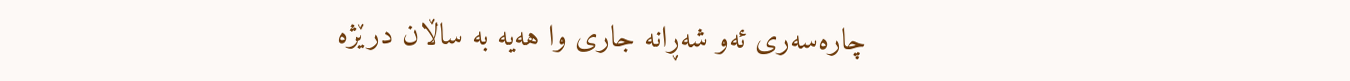چاره‌سه‌ری‌ ئه‌و شه‌ڕانه‌ جاری‌ وا هه‌یه‌ به‌ ساڵان درێژه‌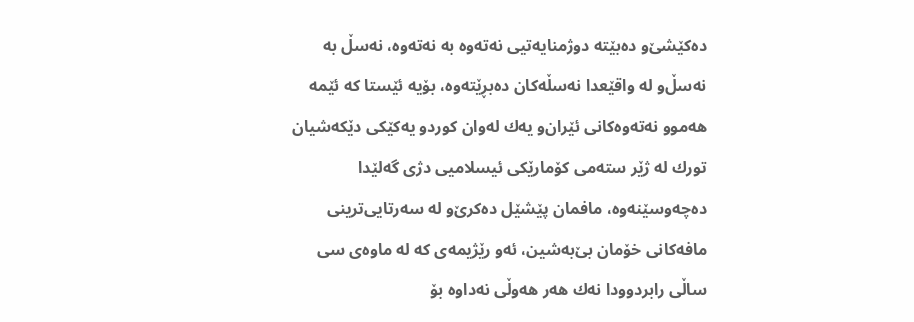ده‌كێشێ‌‌و ده‌بێته‌ دوژمنایه‌تیی‌ نه‌ته‌وه‌ به‌ نه‌ته‌وه‌، نه‌سڵ به‌ نه‌سڵ‌و له‌ واقێعدا نه‌سڵه‌كان ده‌بڕێته‌وه‌، بۆیه‌ ئێستا كه‌ ئێمه‌ هه‌موو نه‌ته‌وه‌كانی‌ ئێران‌و یه‌ك له‌وان كورد‌و یه‌كێكی‌ دێكه‌شیان تورك له‌ ژێر سته‌می‌ كۆمارێكی‌ ئیسلامیی‌ دژی‌ گه‌لێدا ده‌چه‌وسێنه‌وه‌، مافمان پێشێل ده‌كرێ‌‌و له‌ سه‌رتایی‌ترینی‌ مافه‌كانی‌ خۆمان بێ‌به‌شین، ئه‌و رێژیمه‌ی‌ كه‌ له‌ ماوه‌ی‌ سی‌ ساڵی‌ رابردوودا نه‌ك هه‌ر هه‌وڵی‌ نه‌داوه‌ بۆ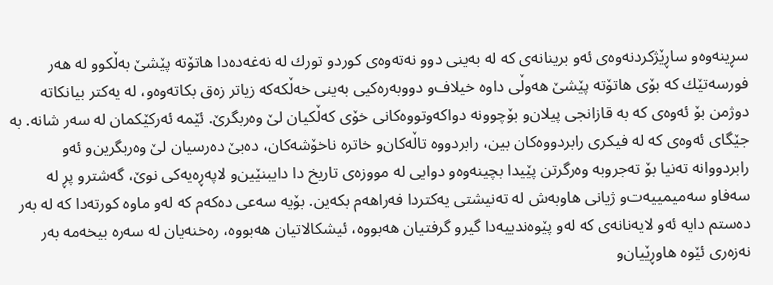سڕینه‌وه‌‌و ساڕێژكردنه‌وه‌ی‌ ئه‌و برینانه‌ی‌ كه‌ له‌ به‌ینی‌ دوو نه‌ته‌وه‌ی‌ كورد‌و تورك له‌ نه‌غه‌ده‌دا هاتۆته‌ پێشێ‌ به‌ڵكوو له‌ هه‌ر فورسه‌تێك كه‌ بۆی‌ هاتۆته‌ پێشێ‌ هه‌وڵی‌ داوه‌ خیلاف‌و دووبه‌ره‌كیی‌ به‌ینی‌ خه‌ڵكه‌كه‌ زیاتر زه‌ق بكاته‌وه‌و، له‌ یه‌كتر بیانكاته‌ دوژمن بۆ ئه‌وه‌ی‌ كه‌ به‌ قازانجی‌ پیلان‌و بۆچوونه‌ دواكه‌وتووه‌كانی‌ خۆی‌ كه‌ڵكیان لێ‌ وه‌ربگرێ‌. ئێمه‌ ئه‌ركێكمان له‌ سه‌ر شانه‌. به‌ جێگای‌ ئه‌وه‌ی‌ كه‌ له‌ فیكری‌ رابردووه‌كان بین، رابردووه‌ تاڵه‌كان‌و خاتره‌ ناخۆشه‌كان، ده‌بێ‌ ده‌رسیان لێ‌ وه‌ربگرین‌و ئه‌و رابردووانه‌ ته‌نیا بۆ ته‌جروبه‌ وه‌رگرتن پێیدا بچینه‌وه‌‌و دوایی‌ له‌ مووزه‌ی‌ تاریخ دا دایبنێین‌و لاپه‌ڕه‌یه‌كی‌ نوێ‌، گه‌شتر‌و پڕ له‌ سه‌فا‌و سه‌میمییه‌ت‌و ژیانی‌ هاوبه‌ش له‌ ته‌نیشتی‌ یه‌كتردا فه‌راهه‌م بكه‌ین. بۆیه‌ سه‌عی‌ ده‌كه‌م كه‌ له‌و ماوه‌ كورته‌دا كه‌ له‌ به‌ر ده‌ستم دایه‌ ئه‌و لایه‌نانه‌ی‌ كه‌ له‌و پێوه‌ندییه‌دا گیر‌و گرفتیان هه‌بووه‌، ئیشكالاتیان هه‌بووه‌، ره‌خنه‌یان له‌ سه‌ره‌ بیخه‌مه‌ به‌ر نه‌زه‌ری‌ ئێوه‌ هاوڕێیان‌و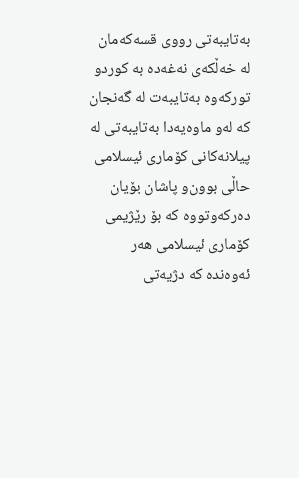به‌تایبه‌تی‌ رووی‌ قسه‌كه‌مان له‌ خه‌ڵكه‌ی‌ نه‌غه‌ده‌ به‌ كورد‌و توركه‌وه‌ به‌تایبه‌ت له‌ گه‌نجان كه‌ له‌و ماوه‌یه‌دا به‌تایبه‌تی‌ له‌ پیلانه‌كانی‌ كۆماری‌ ئیسلامی‌ حاڵی‌ بوون‌و پاشان بۆیان ده‌ركه‌وتووه‌ كه‌ بۆ رێژیمی‌ كۆماری‌ ئیسلامی هه‌ر ئه‌وه‌نده‌ كه‌ دژیه‌تی‌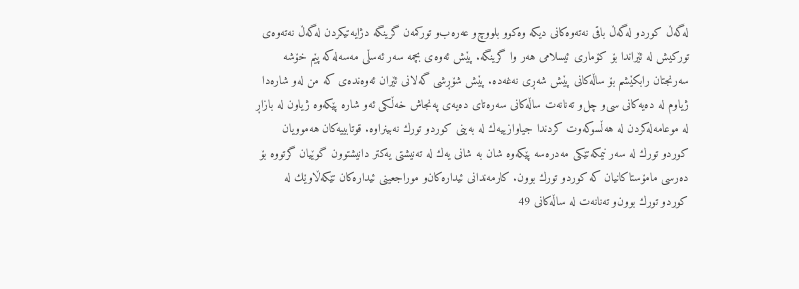له‌گه‌ڵ كورد‌و له‌گه‌ڵ باقی‌ نه‌ته‌وه‌كانی‌ دیكه‌ وه‌كوو بلووچ‌و عه‌ره‌ب‌و توركمه‌ن گرینگه‌ دژایه‌تیكردن له‌گه‌ڵ نه‌ته‌وه‌ی‌ توركیش له‌ ئێراندا بۆ كۆماری‌ ئیسلامی‌ هه‌ر وا گرینگه‌. پێش ئه‌وه‌ی‌ بچمه‌ سه‌ر ئه‌سڵی‌ مه‌سه‌له‌كه‌ پێم خۆشه‌ سه‌رنجتان رابكێشم بۆ ساڵه‌كانی‌ پێش شه‌ڕی‌ نه‌غه‌ده‌. پێش شۆڕشی‌ گه‌لانی‌ ئێران ئه‌وه‌نده‌ی‌ كه‌ من له‌و شاره‌دا ژیاوم له‌ ده‌یه‌كانی‌ سی‌‌و چل‌و ته‌نانه‌ت ساڵه‌كانی‌ سه‌ره‌تای‌ ده‌یه‌ی‌ په‌نجاش خه‌ڵكی‌ ئه‌و شاره‌ پێكه‌وه‌ ژیاون له‌ بازاڕ له‌ موعامه‌له‌كردن له‌ هه‌ڵسوكه‌وت كردندا جیاوازییه‌ك له‌ به‌ینی‌ كورد‌و تورك نه‌بینراوه‌. قوتابییه‌كان هه‌موویان كورد‌و تورك له‌ سه‌ر نیمكه‌تێكی‌ مه‌دره‌سه‌ پێكه‌وه‌ شان به‌ شانی‌ یه‌ك له‌ ته‌نیشتی‌ یه‌كتر دانیشتوون گوێیان گرتووه‌ بۆ ده‌رسی‌ مامۆستاكانیان كه‌ كورد‌و تورك بوون. كارمه‌ندانی‌ ئیداره‌كان‌و موراجعینی‌ ئیداره‌كان تێكه‌ڵاوێك له‌ كورد‌و تورك بوون‌و ته‌نانه‌ت له‌ ساڵه‌كانی‌ 49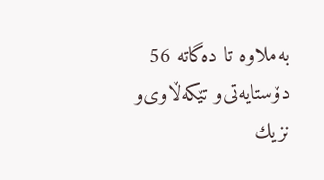به‌ملاوه‌ تا ده‌گاته‌ 56 دۆستایه‌تی‌‌و تێكه‌ڵاوی‌‌و نزیك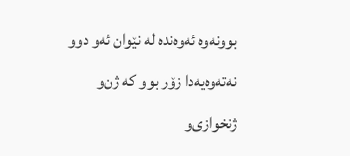بوونه‌وه‌ ئه‌وه‌نده‌ له‌ نێوان ئه‌و دوو نه‌ته‌وه‌یه‌دا زۆر بوو كه‌ ژن‌و ژنخوازی‌‌و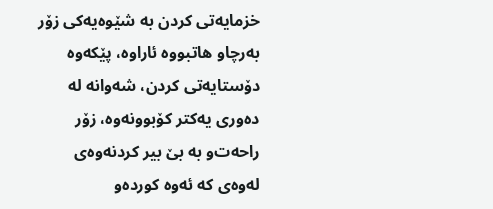خزمایه‌تی‌ كردن به‌ شێوه‌یه‌كی‌ زۆر به‌رچاو هاتبووه‌ ئاراوه‌، پێكه‌وه‌ دۆستایه‌تی‌ كردن، شه‌وانه‌ له‌ ده‌وری‌ یه‌كتر كۆبوونه‌وه‌، زۆر راحه‌ت‌و به‌ بێ‌ بیر كردنه‌وه‌ی‌ له‌وه‌ی‌ كه‌ ئه‌وه‌ كورده‌‌و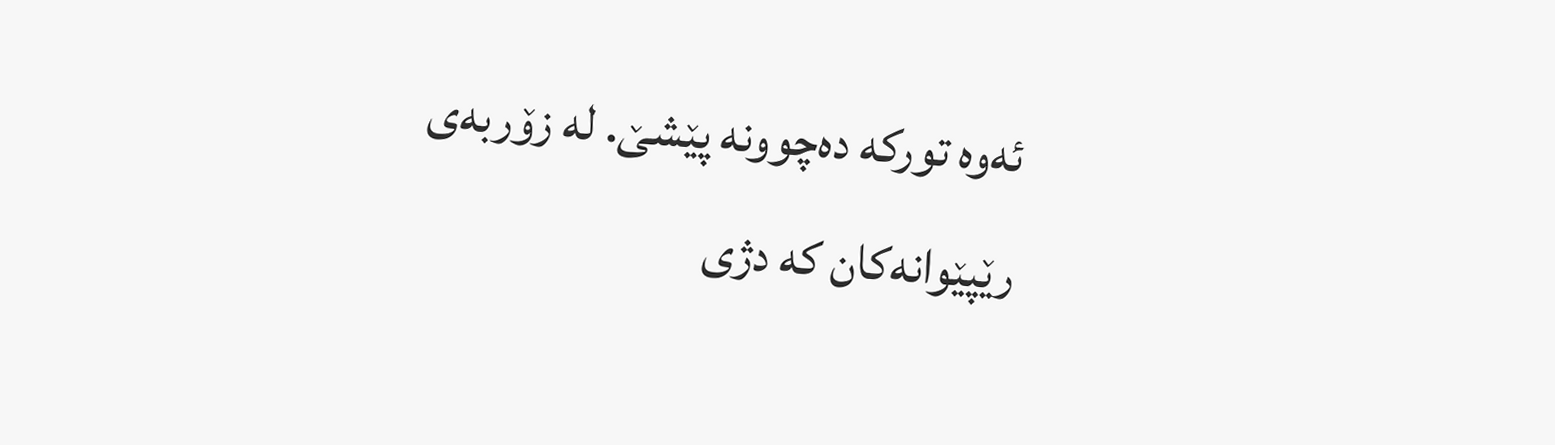ئه‌وه‌ توركه‌ ده‌چوونه‌ پێشێ‌. له‌ زۆربه‌ی‌ رێپێوانه‌كان كه‌ دژی‌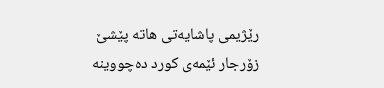رێژیمی‌ پاشایه‌تی‌ هاته‌ پێشێ‌ زۆرجار ئێمه‌ی‌ كورد ده‌چووینه‌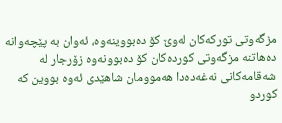مزگه‌وتی‌ توركه‌كان له‌وێ‌ كۆ ده‌بووینه‌وه‌، ئه‌وان به‌ پێچه‌وانه‌ ده‌هاتنه‌ مزگه‌وتی‌ كورده‌كان كۆ ده‌بوونه‌وه‌ زۆرجار له‌ شه‌قامه‌كانی‌ نه‌غه‌ده‌دا هه‌موومان شاهێدی‌ ئه‌وه‌ بووین كه‌ كورد‌و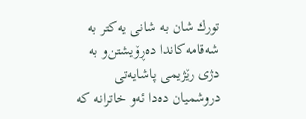تورك شان به‌ شانی‌ یه‌كتر به‌ شه‌قامه‌كاندا ده‌ڕۆیشتن‌و به‌ دژی‌ رێژیمی‌ پاشایه‌تی‌ دروشمیان ده‌دا ئه‌و خاترانه‌ كه‌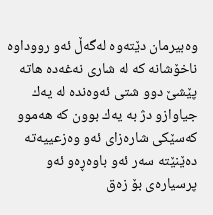وه‌بیرمان دێته‌وه‌ له‌گه‌ڵ ئه‌و رووداوه‌ ناخۆشانه‌ كه‌ له‌ شاری‌ نه‌غه‌ده‌ هاته‌ پێشێ‌ دوو شتی‌ ئه‌وه‌نده‌ له‌ یه‌ك جیاواز‌و دژ به‌ یه‌ك بوون كه‌ هه‌موو كه‌سێكی‌ شاره‌زای‌ ئه‌و وه‌زعییه‌ته‌ ده‌ێنێته‌ سه‌ر ئه‌و باوه‌ڕه‌‌و ئه‌و پرسیاره‌ی‌ بۆ زه‌ق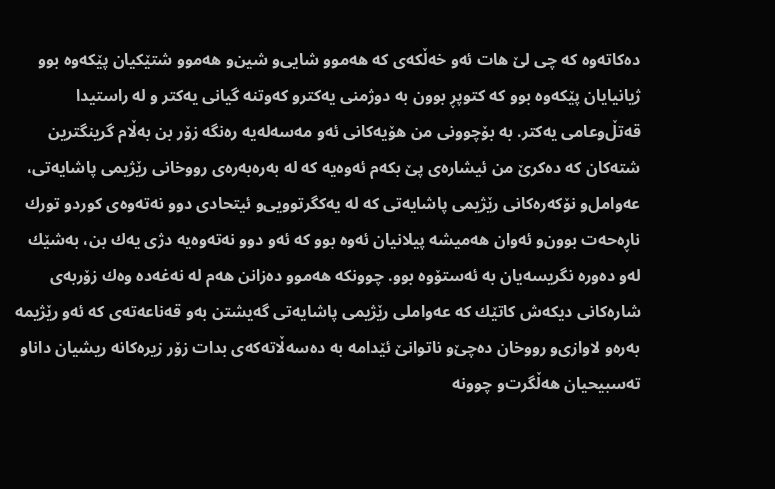ده‌كاته‌وه‌ كه‌ چی‌ لێ‌ هات ئه‌و خه‌ڵكه‌ی‌ كه‌ هه‌موو شایی‌‌و شین‌و هه‌موو شتێكیان پێكه‌وه‌ بوو ژیانیایان پێكه‌وه‌ بوو كه‌ كتوپڕ بوون به‌ دوژمنی‌ یه‌كتر‌و كه‌وتنه‌ گیانی‌ یه‌كتر ‌و له‌ راستیدا قه‌تڵ‌وعامی‌ یه‌كتر. به‌ بۆچوونی‌ من هۆیه‌كانی‌ ئه‌و مه‌سه‌له‌یه‌ ره‌نگه‌ زۆر بن به‌ڵام گرینگترین شته‌كان كه‌ ده‌كرێ‌ من ئیشاره‌ی‌ پێ‌ بكه‌م ئه‌وه‌یه‌ كه‌ له‌ به‌ره‌به‌ره‌ی‌ رووخانی‌ رێژیمی‌ پاشایه‌تی‌، عه‌وامل‌و نۆكه‌ره‌كانی‌ رێژیمی‌ پاشایه‌تی‌ كه‌ له‌ یه‌كگرتوویی‌‌و ئیتحادی‌ دوو نه‌ته‌وه‌ی‌ كورد‌و تورك ناڕه‌حه‌ت بوون‌و ئه‌وان هه‌میشه‌ پیلانیان ئه‌وه‌ بوو كه‌ ئه‌و دوو نه‌ته‌وه‌یه‌ دژی‌ یه‌ك بن، به‌شێك له‌و ده‌وره‌ نگریسه‌یان به‌ ئه‌ستۆوه‌ بوو. چوونكه‌ هه‌موو ده‌زانن هه‌م له‌ نه‌غه‌ده‌ وه‌ك زۆربه‌ی‌ شاره‌كانی‌ دیكه‌ش كاتێك كه‌ عه‌واملی‌ رێژیمی‌ پاشایه‌تی‌ گه‌یشتن به‌و قه‌ناعه‌ته‌ی‌ كه‌ ئه‌و رێژیمه‌ به‌ره‌‌و لاوازی‌‌و رووخان ده‌چێ‌‌و ناتوانێ‌ ئێدامه‌ به‌ ده‌سه‌ڵاته‌كه‌ی‌ بدات زۆر زیره‌كانه‌ ریشیان دانا‌و ته‌سبیحیان هه‌ڵگرت‌و چوونه‌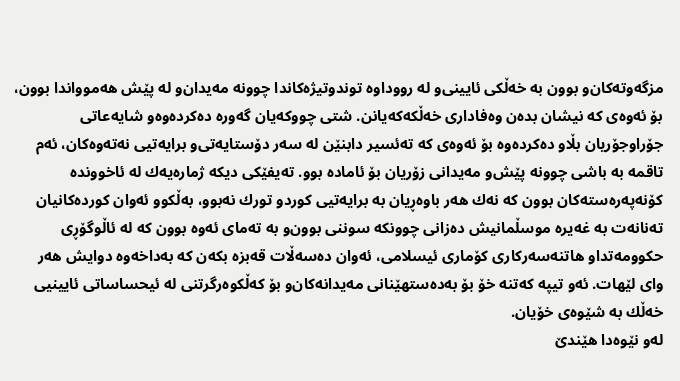مزگه‌وته‌كان‌و بوون به‌ خه‌ڵكی‌ ئایینی‌‌و له‌ رووداوه‌ توند‌وتیژه‌كاندا چوونه‌ مه‌یدان‌و له‌ پێش هه‌موواندا بوون، بۆ ئه‌وه‌ی‌ كه‌ نیشان بده‌ن وه‌فاداری‌ خه‌ڵكه‌كه‌یانن. شتی‌ چووكه‌یان گه‌وره‌ ده‌كرده‌وه‌‌و شایه‌عاتی‌ جۆراوجۆریان بڵاو ده‌كرده‌وه‌ بۆ ئه‌وه‌ی‌ كه‌ ته‌ئسیر دابنێن له‌ سه‌ر دۆستایه‌تی‌‌و برایه‌تیی‌ نه‌ته‌وه‌كان، ئه‌م تاقمه‌ به‌ باشی‌ چوونه‌ پێش‌و مه‌یدانی‌ زۆریان بۆ ئاماده‌ بوو. ته‌یفێكی‌ دیكه‌ ژماره‌یه‌ك له‌ ئاخوونده‌ كۆنه‌په‌ره‌سته‌كان بوون كه‌ نه‌ك هه‌ر باوه‌ڕیان به‌ برایه‌تیی‌ كورد‌و تورك نه‌بوو، به‌ڵكوو ئه‌وان كورده‌كانیان ته‌نانه‌ت به‌ غه‌یره‌ موسڵمانیش ده‌زانی‌ چوونكه‌ سوننی‌ بوون‌و به‌ ته‌مای‌ ئه‌وه‌ بوون كه‌ له‌ ئاڵوگۆڕی‌ حكوومه‌تدا‌و هاتنه‌سه‌ركاری‌ كۆماری‌ ئیسلامی‌، ئه‌وان ده‌سه‌ڵات قه‌بزه‌ بكه‌ن كه‌ به‌داخه‌وه‌ دوایش هه‌ر وای‌ لێهات. ئه‌و تیپه‌ كه‌تنه‌ خۆ بۆ به‌ده‌ستهێنانی‌ مه‌یدانه‌كان‌و بۆ كه‌ڵكوه‌رگرتنی‌ له‌ ئیحساساتی‌ ئایینیی‌ خه‌ڵك به‌ شێوه‌ی‌ خۆیان.
له‌و نێوه‌دا هێندێ‌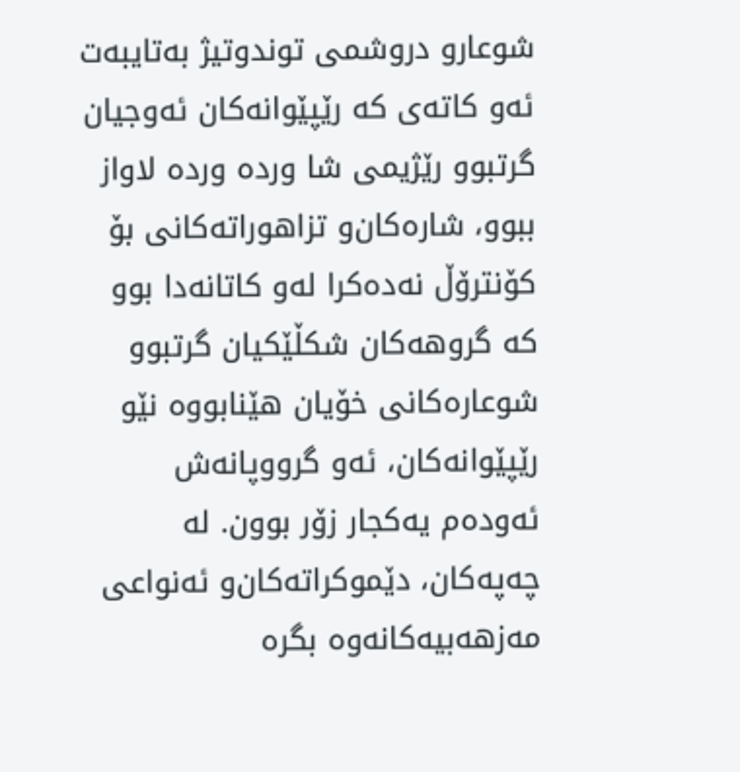شوعار‌و دروشمی‌ توندوتیژ به‌تایبه‌ت ئه‌و كاته‌ی‌ كه‌ رێپێوانه‌كان ئه‌وجیان گرتبوو رێژیمی‌ شا ورده‌ ورده‌ لاواز ببوو، شاره‌كان‌و تزاهوراته‌كانی‌ بۆ كۆنترۆڵ نه‌ده‌كرا له‌و كاتانه‌دا بوو كه‌ گروهه‌كان شكڵێكیان گرتبوو شوعاره‌كانی‌ خۆیان هێنابووه‌ نێو رێپێوانه‌كان، ئه‌و گرووپانه‌ش ئه‌وده‌م یه‌كجار زۆر بوون. له‌ چه‌په‌كان، دێموكراته‌كان‌و ئه‌نواعی‌ مه‌زهه‌بیه‌كانه‌وه‌ بگره‌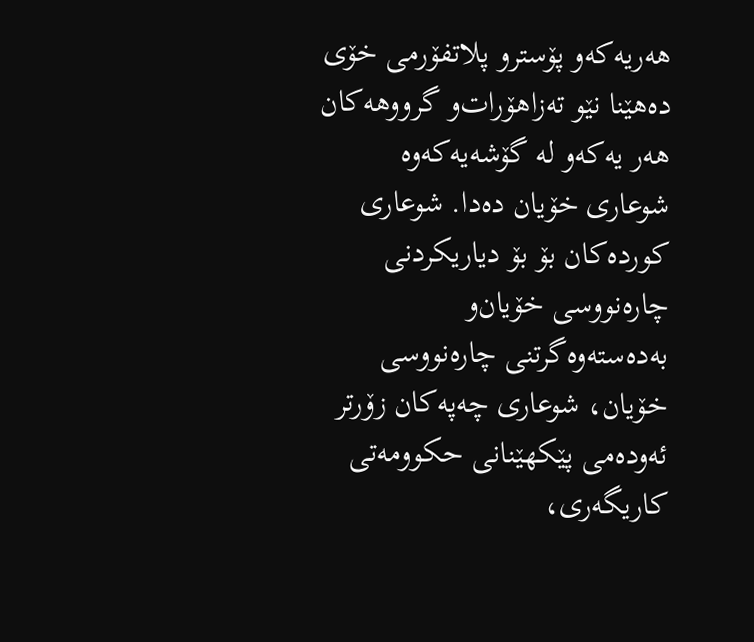هه‌ریه‌كه‌و پۆستر‌و پلاتفۆرمی‌ خۆی‌ ده‌هێنا نێو ته‌زاهۆرات‌و گرووهه‌كان هه‌ر یه‌كه‌‌و له‌ گۆشه‌یه‌كه‌وه‌ شوعاری‌ خۆیان ده‌دا. شوعاری‌ كورده‌كان بۆ بۆ دیاریكردنی‌ چاره‌نووسی‌ خۆیان‌و به‌ده‌سته‌وه‌گرتنی‌ چاره‌نووسی‌ خۆیان، شوعاری‌ چه‌په‌كان زۆرتر ئه‌وده‌می‌ پێكهێنانی‌ حكوومه‌تی‌ كاریگه‌ری‌،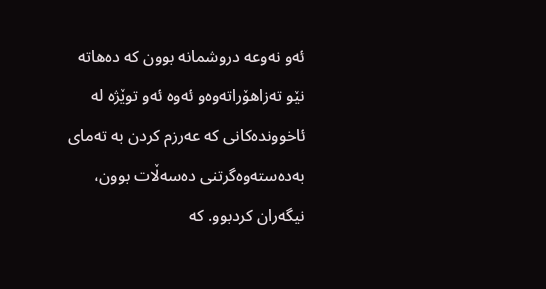ئه‌و نه‌وعه‌ دروشمانه‌ بوون كه‌ ده‌هاته‌ نێو ته‌زاهۆراته‌وه‌‌و ئه‌وه‌ ئه‌و توێژه‌ له‌ ئاخوونده‌كانی‌ كه‌ عه‌رزم كردن به‌ ته‌مای‌ به‌ده‌سته‌وه‌گرتنی‌ ده‌سه‌ڵات بوون، نیگه‌ران كردبوو. كه‌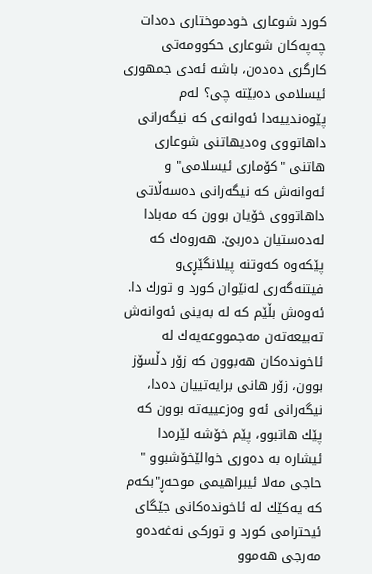كورد شوعاری‌ خودموختاری‌ ده‌دات چه‌په‌كان شوعاری‌ حكوومه‌تی‌ كارگری‌ ده‌ده‌ن، باشه‌ ئه‌دی‌ جمهوری‌ ئیسلامی‌ ده‌بێته‌ چی‌؟ له‌م پێوه‌ندییه‌دا ئه‌وانه‌ی‌ كه‌ نیگه‌رانی‌ داهاتووی‌ وه‌دیهاتنی‌ شوعاری‌ هاتنی‌ "كۆماری‌ ئیسلامی‌" و ئه‌وانه‌ش كه‌ نیگه‌رانی‌ ده‌سه‌ڵاتی‌ داهاتووی‌ خۆیان بوون كه‌ مه‌بادا له‌ده‌ستیان ده‌ربێ‌. هه‌روه‌ك كه‌ پێكه‌وه‌ كه‌وتنه‌ پیلانگێڕی‌و فیتنه‌گه‌ری‌ له‌نێوان كورد و تورك دا. ئه‌وه‌ش بڵێم كه‌ له‌ به‌ینی‌ ئه‌وانه‌ش ته‌بیعه‌ته‌ن مه‌جمووعه‌یه‌ك له‌ ئاخونده‌كان هه‌بوون كه‌ زۆر دڵسۆز بوون، زۆر هانی‌ برایه‌تییان ده‌دا، نیگه‌رانی‌ ئه‌و وه‌زعییه‌ته‌ بوون كه‌ پێك هاتبوو، پێم خۆشه‌ لێره‌دا ئیشاره‌ به‌ ده‌وری‌ خوالێخۆشبوو " حاجی مه‌لا ئیبراهیمی‌ موحه‌ڕ"بكه‌م كه‌ یه‌كێك له‌ ئاخونده‌كانی‌ جێگای‌ ئیحترامی‌ كورد و توركی‌ نه‌غه‌ده‌و مه‌رجی‌ هه‌موو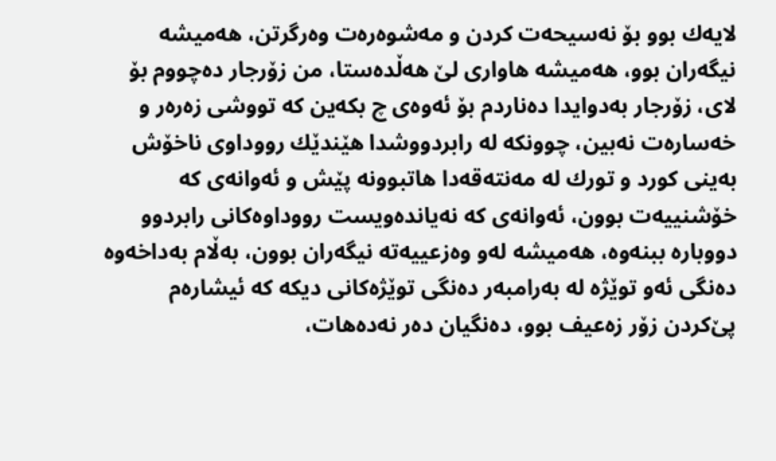لایه‌ك بوو بۆ نه‌سیحه‌ت كردن و مه‌شوه‌ره‌ت وه‌رگرتن، هه‌میشه‌ نیگه‌ران بوو، هه‌میشه‌ هاواری‌ لێ‌ هه‌ڵده‌ستا، من زۆرجار ده‌چووم بۆ لای‌، زۆرجار به‌دوایدا ده‌ناردم بۆ ئه‌وه‌ی‌ چ بكه‌ین كه‌ تووشی‌ زه‌ره‌ر و خه‌ساره‌ت نه‌بین، چوونكه‌ له‌ رابردووشدا هێندێك رووداوی‌ ناخۆش به‌ینی‌ كورد و تورك له‌ مه‌نته‌قه‌دا هاتبوونه‌ پێش و ئه‌وانه‌ی‌ كه‌ خۆشنییه‌ت بوون، ئه‌وانه‌ی‌ كه‌ نه‌یانده‌ویست رووداوه‌كانی‌ رابردوو دووباره‌ ببنه‌وه‌، هه‌میشه‌ له‌و وه‌زعییه‌ته‌ نیگه‌ران بوون، به‌ڵام به‌داخه‌وه‌ ده‌نگی‌ ئه‌و توێژه‌ له‌ به‌رامبه‌ر ده‌نگی‌ توێژه‌كانی‌ دیكه‌ كه‌ ئیشاره‌م پێ‌كردن زۆر زه‌عیف بوو، ده‌نگیان ده‌ر نه‌ده‌هات،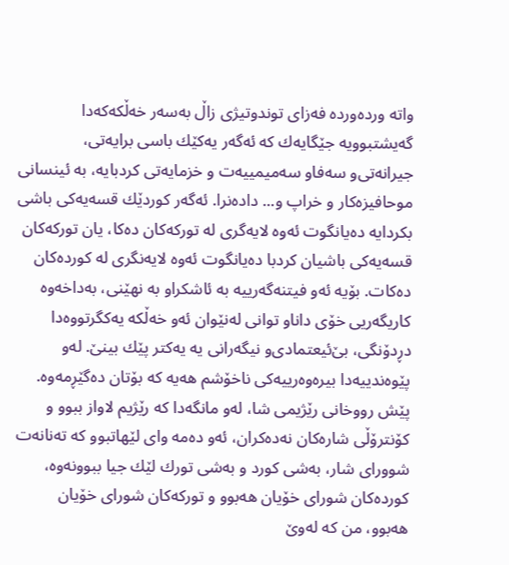واته‌ ورده‌ورده‌ فه‌زای‌ توندوتیژی‌ زاڵ‌ به‌سه‌ر خه‌ڵكه‌كه‌دا گه‌یشتبوویه‌ جێگایه‌ك كه‌ ئه‌گه‌ر یه‌كێك باسی‌ برایه‌تی‌، جیرانه‌تی‌و سه‌فاو سه‌میمییه‌ت و خزمایه‌تی‌ كردبایه‌، به‌ ئینسانی‌ موحافیزه‌كار و خراپ و... داده‌نرا. ئه‌گه‌ر كوردێك قسه‌یه‌كی‌ باشی‌ بكردایه‌ ده‌یانگوت ئه‌وه‌ لایه‌گری‌ له‌ توركه‌كان ده‌كا، یان توركه‌كان قسه‌یه‌كی‌ باشیان كردبا ده‌یانگوت ئه‌وه‌ لایه‌نگری‌ له‌ كورده‌كان ده‌كات. بۆیه‌ ئه‌و فیتنه‌گه‌رییه‌ به‌ ئاشكراو به‌ نهێنی‌، به‌داخه‌وه‌ كاریگه‌ریی‌ خۆی‌ داناو توانی‌ له‌نێوان ئه‌و خه‌ڵكه‌ یه‌كگرتووه‌دا دڕدۆنگی‌، بێ‌ئیعتمادی‌و نیگه‌رانی‌ یه‌ یه‌كتر پێك بینێ‌. له‌و پێوه‌ندییه‌دا بیره‌وه‌رییه‌كی‌ ناخۆشم هه‌یه‌ كه‌ بۆتان ده‌گێڕمه‌وه‌. پێش رووخانی‌ رێژیمی‌ شا، له‌و مانگه‌دا كه‌ رێژیم لاواز ببوو و كۆنترۆڵی‌ شاره‌كان نه‌ده‌كران، ئه‌و ده‌مه‌ وای‌ لێهاتبوو كه‌ ته‌نانه‌ت شوورای‌ شار، به‌شی‌ كورد و به‌شی‌ تورك لێك جیا ببوونه‌وه‌، كورده‌كان شورای‌ خۆیان هه‌بوو و توركه‌كان شورای‌ خۆیان هه‌بوو، من كه‌ له‌وێ‌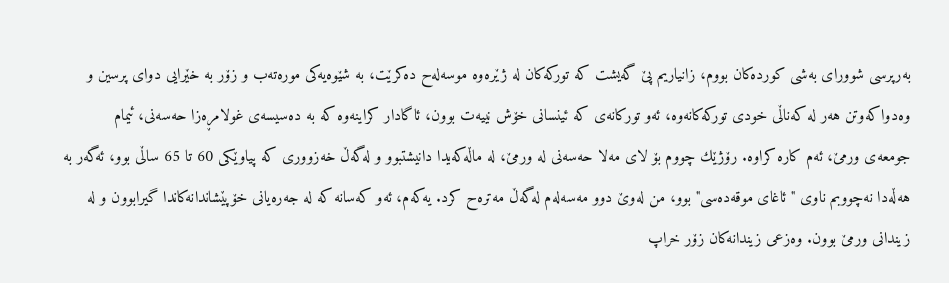به‌رپرسی‌ شوورای‌ به‌شی‌ كورده‌كان بووم، زانیاریم پێ‌ گه‌یشت كه‌ توركه‌كان له‌ ژێره‌وه‌ موسه‌له‌ح ده‌كرێت، به‌ شێوه‌یه‌كی‌ موره‌ته‌ب و زۆر به‌ خێرایی‌ دوای‌ پرسین و وه‌دواكه‌وتن هه‌ر له‌ كه‌ناڵی‌ خودی‌ توركه‌كانه‌وه‌، ئه‌و توركانه‌ی‌ كه‌ ئینسانی‌ خۆش نییه‌ت بوون، ئاگادار كراینه‌وه‌ كه‌ به‌ ده‌سیسه‌ی‌ غولامڕه‌زا حه‌سه‌نی‌، ئیمام جومعه‌ی‌ ورمێ‌، ئه‌م كاره‌ كراوه‌. رۆژێك چووم بۆ لای‌ مه‌لا حه‌سه‌نی‌ له‌ ورمێ‌، له‌ ماڵه‌كه‌یدا دانیشتبوو و له‌گه‌ڵ‌ خه‌زووری‌ كه‌ پیاوێكی‌ 60 تا 65 ساڵی‌ بوو، ئه‌گه‌ر به‌ هه‌ڵه‌دا نه‌چووبم ناوی‌ "ئاغای‌ موقه‌ده‌سی‌" بوو، من له‌وێ‌ دوو مه‌سه‌له‌م له‌گه‌ڵ‌ مه‌تره‌ح كرد. یه‌كه‌م، ئه‌و كه‌سانه‌ كه‌ له‌ جه‌ره‌یانی‌ خۆپێشاندانه‌كاندا گیرابوون و له‌ زیندانی‌ ورمێ‌ بوون. وه‌زعی‌ زیندانه‌كان زۆر خراپ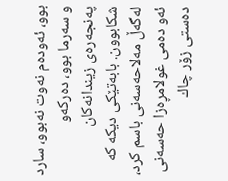بوو، ئه‌وده‌م نه‌وت نه‌بوو، سارد و سه‌رما بوو، ده‌ركه‌و په‌نجه‌ره‌ی‌ زیندانه‌كان شكابوون. بابه‌تێكی‌ دیكه‌ كه‌ له‌گه‌ڵ‌ مه‌لاحه‌سه‌نی‌ باسم كرد، ئه‌و ده‌می‌ غولامڕه‌زا حه‌سه‌نی‌ ده‌ستی‌ زۆر چاك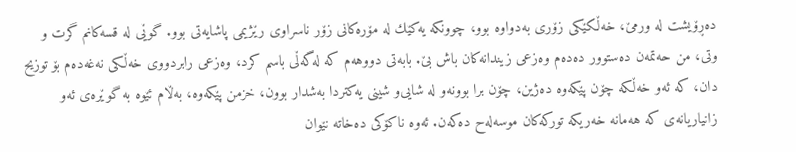ده‌ڕۆیشت له‌ ورمێ‌، خه‌ڵكێكی‌ زۆری‌ به‌دواوه‌ بوو، چوونكه‌ یه‌كێك له‌ مۆره‌كانی‌ زۆر ناسراوی‌ رێژیمی‌ پاشایه‌تی‌ بوو. گوێی‌ له‌ قسه‌كانم گرت و وتی‌، من حه‌تمه‌ن ده‌ستوور ده‌ده‌م وه‌زعی‌ زیندانه‌كان باش بێ‌. بابه‌تی‌ دووهه‌م كه‌ له‌گه‌ڵی‌ باسم كرد، وه‌زعی‌ رابردووی‌ خه‌ڵكی‌ نه‌غه‌ده‌م بۆ توزیح دان، كه‌ ئه‌و خه‌ڵكه‌ چۆن پێكه‌وه‌ ده‌ژین، چۆن برا بوونه‌و له‌ شایی‌و شینی‌ یه‌كتردا به‌شدار بوون، خزمن پێكه‌وه‌، به‌ڵام ئێوه‌ به‌ گوێره‌ی‌ ئه‌و زانیاریانه‌ی‌ كه‌ هه‌مانه‌ خه‌ریكه‌ توركه‌كان موسه‌له‌ح ده‌كه‌ن. ئه‌وه‌ ناكۆكی‌ ده‌خاته‌ نێوان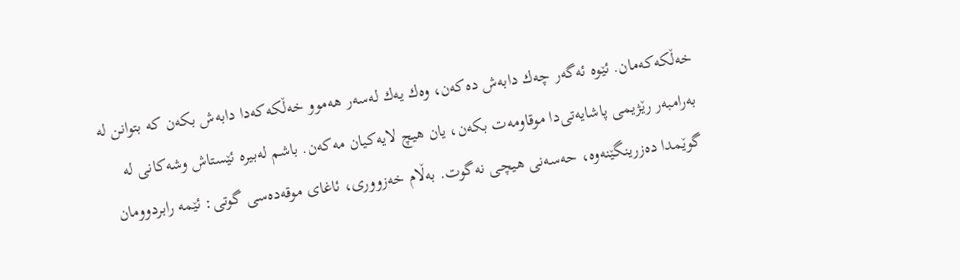خه‌ڵكه‌كه‌مان. ئێوه‌ ئه‌گه‌ر چه‌ك دابه‌ش ده‌كه‌ن، وه‌ك یه‌ك له‌سه‌ر هه‌موو خه‌ڵكه‌كه‌دا دابه‌ش بكه‌ن كه‌ بتوانن له‌ به‌رامبه‌ر رێژیمی‌ پاشایه‌تی‌دا موقاومه‌ت بكه‌ن، یان هیچ لایه‌كیان مه‌كه‌ن. باشم له‌بیره‌ ئێستاش وشه‌كانی‌ له‌ گوێمدا ده‌زرینگێنه‌وه‌، حه‌سه‌نی‌ هیچی‌ نه‌گوت. به‌ڵام خه‌زووری‌، ئاغای‌ موقه‌ده‌سی‌ گوتی‌: ئێمه‌ رابردوومان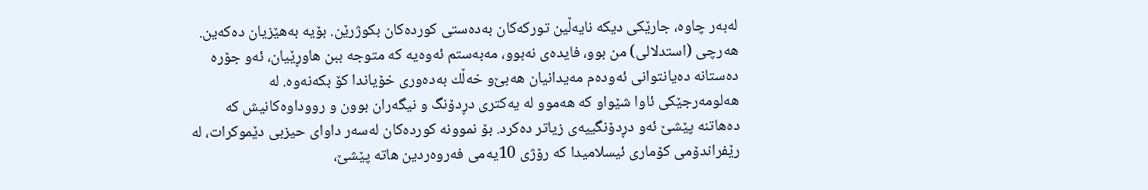له‌به‌ر چاوه‌، جارێكی‌ دیكه‌ نایه‌ڵین توركه‌كان به‌ده‌ستی‌ كورده‌كان بكوژرێن. بۆیه‌ به‌هێزیان ده‌كه‌ین. هه‌رچی‌ (استدلالی‌) من بوو، فایده‌ی‌ نه‌بوو، مه‌به‌ستم ئه‌وه‌یه‌ كه‌ متوجه‌ ببن هاوڕێیان، ئه‌و جۆره‌ ده‌ستانه‌ ده‌یانتوانی‌ ئه‌وده‌م مه‌یدانیان هه‌بێ‌و خه‌ڵك به‌ده‌وری‌ خۆیاندا كۆ بكه‌نه‌وه‌. له‌ هه‌لومه‌رجێكی‌ ئاوا شێواو كه‌ هه‌موو له‌ یه‌كتری‌ دڕدۆنگ و نیگه‌ران بوون و رووداوه‌كانیش كه‌ ده‌هاتنه‌ پێشێ‌ ئه‌و دڕدۆنگییه‌ی‌ زیاتر ده‌كرد. بۆ نموونه‌ كورده‌كان له‌سه‌ر داوای‌ حیزبی‌ دێموكرات، له‌ رێفراندۆمی‌ كۆماری‌ ئیسلامیدا كه‌ رۆژی‌ 10یه‌می‌ فه‌روه‌ردین هاته‌ پێشێ‌،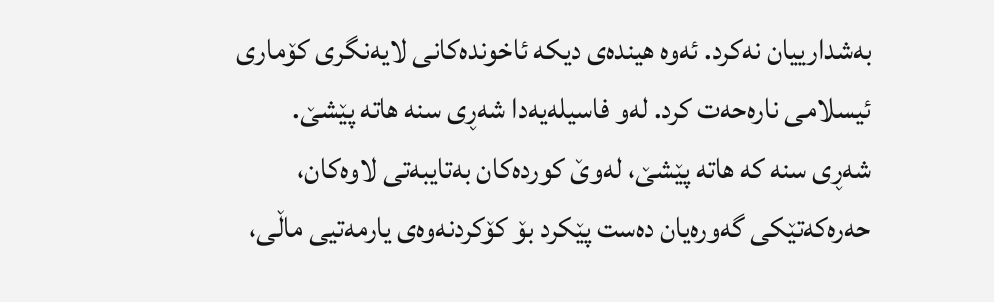به‌شدارییان نه‌كرد. ئه‌وه‌ هینده‌ی‌ دیكه‌ ئاخونده‌كانی‌ لایه‌نگری‌ كۆماری‌ ئیسلامی‌ ناره‌حه‌ت كرد. له‌و فاسیله‌یه‌دا شه‌ڕی‌ سنه‌ هاته‌ پێشێ‌. شه‌ڕی‌ سنه‌ كه‌ هاته‌ پێشێ‌، له‌وێ‌ كورده‌كان به‌تایبه‌تی‌ لاوه‌كان، حه‌ره‌كه‌تێكی‌ گه‌وره‌یان ده‌ست پێكرد بۆ كۆكردنه‌وه‌ی‌ یارمه‌تیی‌ ماڵی‌،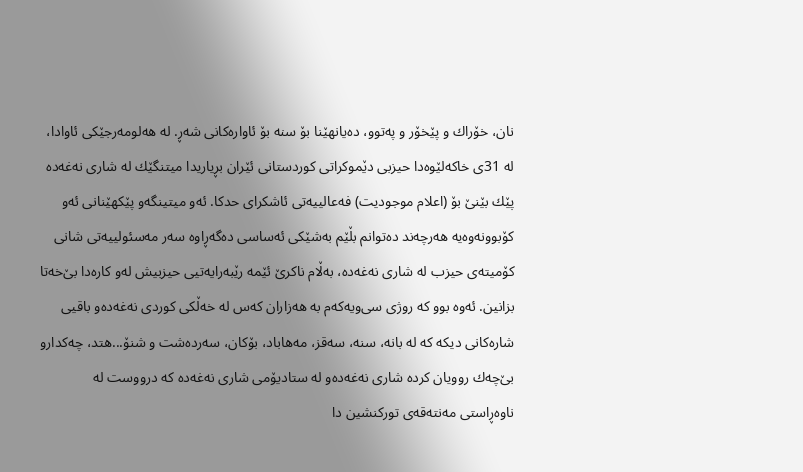نان، خۆراك و پێخۆر و په‌توو، ده‌یانهێنا بۆ سنه‌ بۆ ئاواره‌كانی‌ شه‌ڕ. له‌ هه‌لومه‌رجێكی‌ ئاوادا، له‌ 31ی‌ خاكه‌لێوه‌دا حیزبی‌ دێموكراتی‌ كوردستانی‌ ئێران بڕیاریدا میتنگێك له‌ شاری‌ نه‌غه‌ده‌ پێك بێنێ‌ بۆ (اعلام موجودیت) فه‌عالییه‌تی‌ ئاشكرای‌ حدكا. ئه‌و میتینگه‌و پێكهێنانی‌ ئه‌و كۆبوونه‌وه‌یه‌ هه‌رچه‌ند ده‌توانم بڵێم به‌شێكی‌ ئه‌ساسی‌ ده‌گه‌ڕاوه‌ سه‌ر مه‌سئولییه‌تی‌ شانی‌ كۆمیته‌ی‌ حیزب له‌ شاری‌ نه‌غه‌ده‌، به‌ڵام ناكرێ‌ ئێمه‌ رێبه‌رایه‌تیی‌ حیزبیش له‌و كاره‌دا بێ‌خه‌تا بزانین. ئه‌وه‌ بوو كه‌ روژی‌ سی‌ویه‌كه‌م به‌ هه‌زاران كه‌س له‌ خه‌ڵكی‌ كوردی‌ نه‌غه‌ده‌و باقیی‌ شاره‌كانی‌ دیكه‌ كه‌ له‌ بانه‌، سنه‌، سه‌قز، مه‌هاباد، بۆكان، سه‌رده‌شت و شنۆ...هتد، چه‌كدارو بێ‌چه‌ك روویان كرده‌ شاری‌ نه‌غه‌ده‌و له‌ ستادیۆمی‌ شاری‌ نه‌غه‌ده‌ كه‌ درووست له‌ ناوه‌ڕاستی‌ مه‌نته‌قه‌ی‌ توركنشین دا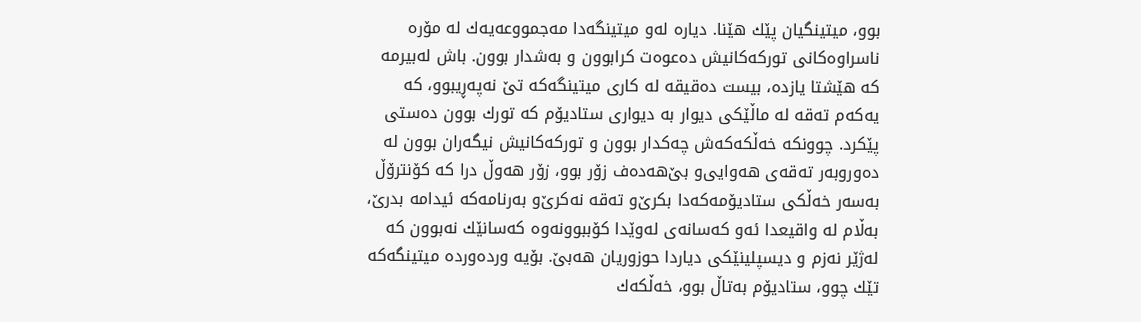بوو، میتینگیان پێك هێنا. دیاره‌ له‌و میتینگه‌دا مه‌جمووعه‌یه‌ك له‌ مۆره‌ ناسراوه‌كانی‌ توركه‌كانیش ده‌عوه‌ت كرابوون و به‌شدار بوون. باش له‌بیرمه‌ كه‌ هێشتا یازده‌، بیست ده‌قیقه‌ له‌ كاری‌ میتینگه‌كه‌ تێ‌ نه‌په‌ڕیبوو، كه‌ یه‌كه‌م ته‌قه‌ له‌ ماڵێكی‌ دیوار به‌ دیواری‌ ستادیۆم كه‌ تورك بوون ده‌ستی‌ پێكرد. چوونكه‌ خه‌ڵكه‌كه‌ش چه‌كدار بوون و توركه‌كانیش نیگه‌ران بوون له‌ ده‌وروبه‌ر ته‌قه‌ی‌ هه‌وایی‌و بێ‌هه‌ده‌ف زۆر بوو، زۆر هه‌وڵ‌ درا كه‌ كۆنترۆڵ‌ به‌سه‌ر خه‌ڵكی‌ ستادیۆمه‌كه‌دا بكرێ‌و ته‌قه‌ نه‌كرێ‌و به‌رنامه‌كه‌ ئیدامه‌ بدرێ‌، به‌ڵام له‌ واقیعدا ئه‌و كه‌سانه‌ی‌ له‌وێدا كۆببوونه‌وه‌ كه‌سانێك نه‌بوون كه‌ له‌ژێر نه‌زم و دیسپلینێكی‌ دیاردا حوزوریان هه‌بێ‌. بۆیه‌ ورده‌ورده‌ میتینگه‌كه‌ تێك چوو، ستادیۆم به‌تاڵ‌ بوو، خه‌ڵكه‌ك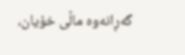گه‌ڕانه‌وه‌ ماڵی‌ خۆیان،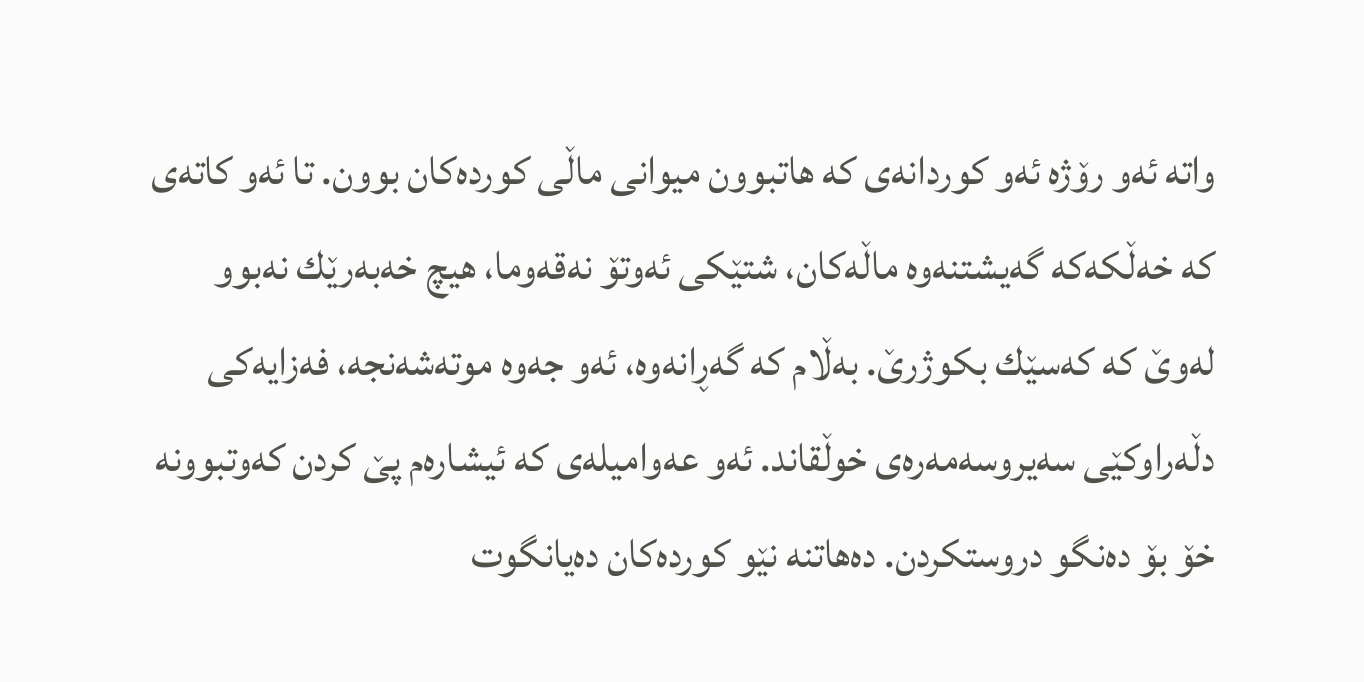واته‌ ئه‌و رۆژه‌ ئه‌و كوردانه‌ی‌ كه‌ هاتبوون میوانی‌ ماڵی‌ كورده‌كان بوون. تا ئه‌و كاته‌ی‌ كه‌ خه‌ڵكه‌كه‌ گه‌یشتنه‌وه‌ ماڵه‌كان، شتێكی‌ ئه‌وتۆ نه‌قه‌وما، هیچ خه‌به‌رێك نه‌بوو له‌وێ‌ كه‌ كه‌سێك بكوژرێ‌. به‌ڵام كه‌ گه‌ڕانه‌وه‌، ئه‌و جه‌وه‌ موته‌شه‌نجه‌، فه‌زایه‌كی‌ دڵه‌راوكێی‌ سه‌یروسه‌مه‌ره‌ی‌ خوڵقاند. ئه‌و عه‌وامیله‌ی‌ كه‌ ئیشاره‌م پێ‌ كردن كه‌وتبوونه‌ خۆ بۆ ده‌نگو دروستكردن. ده‌هاتنه‌ نێو كورده‌كان ده‌یانگوت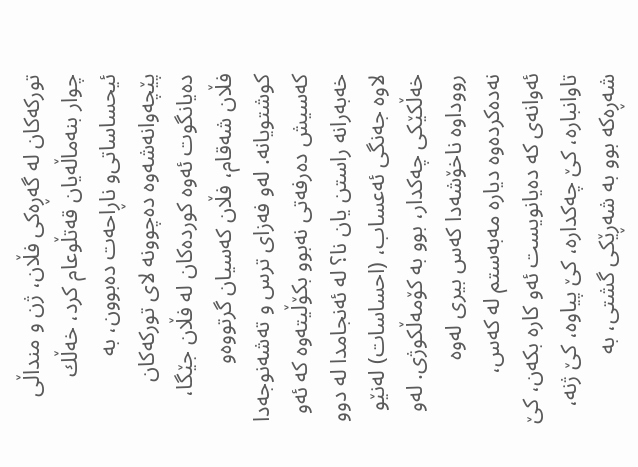توركه‌كان له‌ گه‌ڕه‌كی‌ فڵان، ژن و منداڵی‌ چوار بنه‌ماڵه‌یان قه‌تڵوعام كرد، خه‌ڵك ئیحساساتی‌و ناڕاحه‌ت ده‌بوون، به‌ پێچه‌وانه‌شه‌وه‌ ده‌چوونه‌ لای‌ توركه‌كان ده‌یانگوت ئه‌وه‌ كورده‌كان له‌ فڵان جێگا، فڵان شه‌قام، فڵان كه‌سیان گرتووه‌و كوشتویانه‌. له‌و فه‌زای‌ ترس و ته‌شه‌نوجه‌دا كه‌سیش ده‌رفه‌تی‌ نه‌بوو بكۆڵیته‌وه‌ كه‌ ئه‌و خه‌به‌رانه‌ راستن یان نا؟ له‌ ئه‌نجامدا له‌ دوو لاوه‌ جه‌نگی‌ ئه‌عساب، (احساسات) له‌نێو خه‌ڵكێكی‌ چه‌كدار، بوو به‌ كۆمه‌ڵكوژی‌. له‌و رووداوه‌ ناخۆشه‌دا كه‌س بیری‌ له‌وه‌ نه‌ده‌كرده‌وه‌ دیاره‌ مه‌به‌ستم له‌ كه‌س، ئه‌وانه‌ی‌ كه‌ ده‌یانویست ئه‌و كاره‌ بكه‌ن، كێ‌ تاوانباره‌، كێ‌ چه‌كداره‌، كێ‌ پیاوه‌، كێ‌ ژنه‌، شه‌ڕه‌كه‌ بوو به‌ شه‌ڕێكی‌ گشتی‌، به‌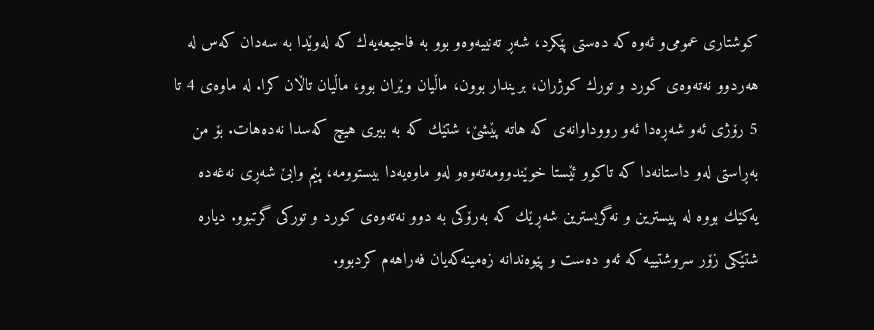كوشتاری‌ عمومی‌و ئه‌وه‌ كه‌ ده‌ستی‌ پێكرد، شه‌ڕ ته‌نییه‌وه‌و بوو به‌ فاجیعه‌یه‌ك كه‌ له‌وێدا به‌ سه‌دان كه‌س له‌ هه‌ردوو نه‌ته‌وه‌ی‌ كورد و تورك كوژران، بریندار بوون، ماڵیان وێران بوو، ماڵیان تاڵان كرا. له‌ ماوه‌ی‌ 4 تا 5 رۆژی‌ ئه‌و شه‌ڕه‌دا ئه‌و رووداوانه‌ی‌ كه‌ هاته‌ پێشێ‌، شتێك كه‌ به‌ بیری‌ هیچ كه‌سدا نه‌ده‌هات. بۆ من به‌ڕاستی‌ له‌و داستانه‌دا كه‌ تاكوو ئێستا خوێندوومه‌ته‌وه‌و له‌و ماوه‌یه‌دا بیستوومه‌، پێم وابێ‌ شه‌ڕی‌ نه‌غه‌ده‌ یه‌كێك بووه‌ له‌ پیسترین و نه‌گریسترین شه‌ڕێك كه‌ به‌رۆكی‌ به‌ دوو نه‌ته‌وه‌ی‌ كورد و توركی‌ گرتبوو. دیاره‌ شتێكی‌ زۆر سروشتییه‌ كه‌ ئه‌و ده‌ست و پێوه‌ندانه‌ زه‌مینه‌كه‌یان فه‌راهه‌م كردبوو.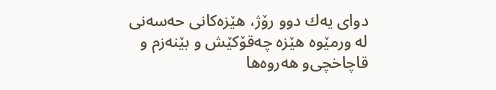دوای‌ یه‌ك دوو رۆژ، هێزه‌كانی‌ حه‌سه‌نی‌ له‌ ورمێوه‌ هێزه‌ چه‌قۆكێش و بێنه‌زم و قاچاخچی‌و هه‌روه‌ها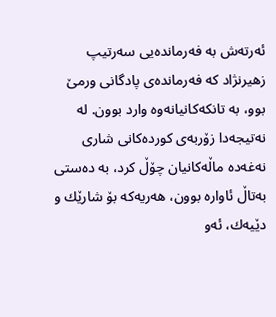ئه‌رته‌ش به‌ فه‌رمانده‌یی‌ سه‌رتیپ زهیرنژاد كه‌ فه‌رمانده‌ی‌ پادگانی‌ ورمێ‌ بوو، به‌ تانكه‌كانیانه‌وه‌ وارد بوون. له‌ نه‌تیجه‌دا زۆربه‌ی‌ كورده‌كانی‌ شاری‌ نه‌غه‌ده‌ ماڵه‌كانیان چۆڵ‌ كرد، به‌ ده‌ستی‌ به‌تاڵ‌ ئاواره‌ بوون، هه‌ریه‌كه‌ بۆ شارێك و دێیه‌ك، ئه‌و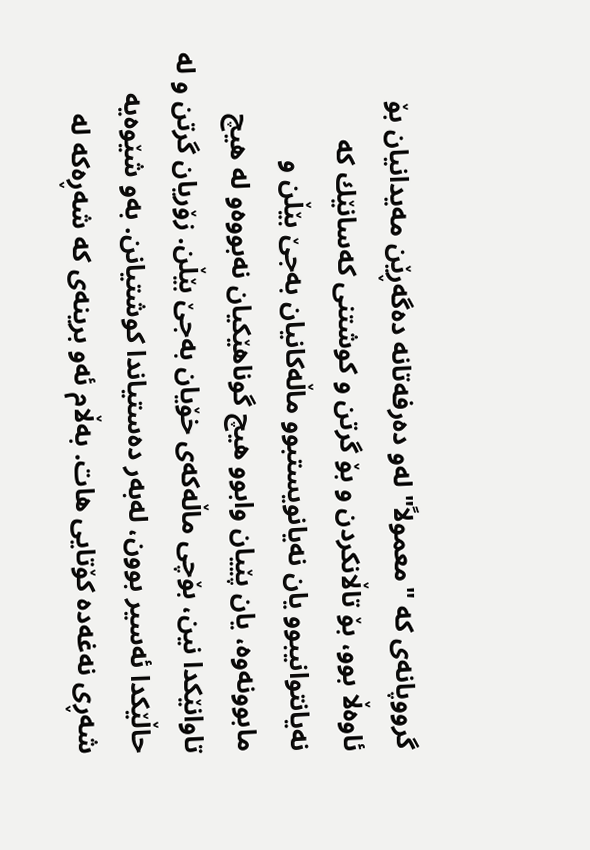گرووپانه‌ی‌ كه‌ "معمولاً" له‌و ده‌رفه‌تانه‌ ده‌گه‌ڕێن مه‌یدانیان بۆ ئاوه‌ڵا بوو، بۆ تاڵانكردن و بۆ گرتن و كوشتنی‌ كه‌سانێك كه‌ نه‌یانتوانیبوو یان نه‌یانویستبوو ماڵه‌كانیان به‌جێ‌ بێڵن و مابوونه‌وه‌، یان پێیان وابوو هیچ گوناهێكیان نه‌بووه‌و له‌ هیچ تاوانێكدا نین، بۆچی‌ ماڵه‌كه‌ی‌ خۆیان به‌جێ‌ بێڵن. زۆریان گرتن و له‌ حاڵێكدا ئه‌سیر بوون، له‌به‌ر ده‌ستیاندا كوشتیانن. به‌و شێوه‌یه‌ شه‌ڕی‌ نه‌غه‌ده‌ كۆتایی‌ هات. به‌ڵام ئه‌و برینه‌ی‌ كه‌ شه‌ڕه‌كه‌ له‌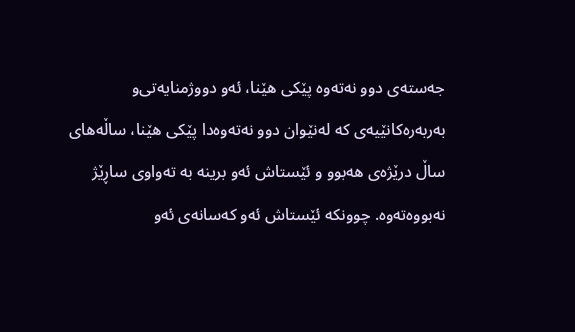جه‌سته‌ی‌ دوو نه‌ته‌وه‌ پێكی‌ هێنا، ئه‌و دووژمنایه‌تی‌و به‌ربه‌ره‌كانێیه‌ی‌ كه‌ له‌نێوان دوو نه‌ته‌وه‌دا پێكی‌ هێنا، ساڵه‌های‌ ساڵ‌ درێژه‌ی‌ هه‌بوو و ئێستاش ئه‌و برینه‌ به‌ ته‌واوی‌ ساڕێژ نه‌بووه‌ته‌وه‌. چوونكه‌ ئێستاش ئه‌و كه‌سانه‌ی‌ ئه‌و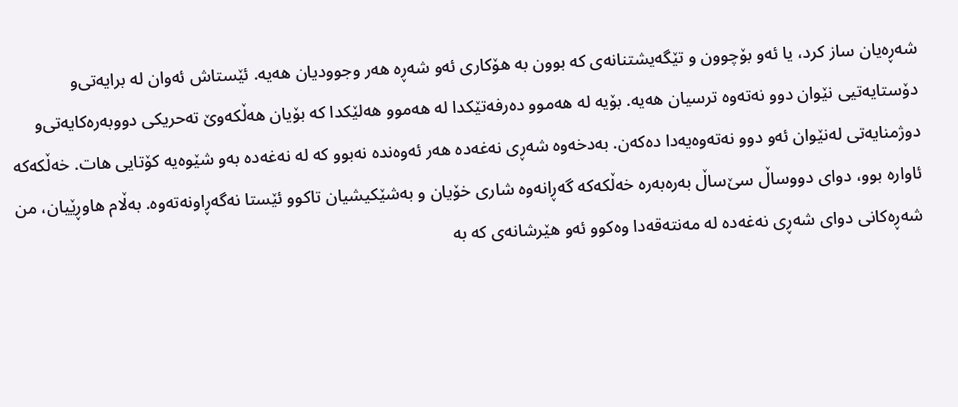شه‌ڕه‌یان ساز كرد، یا ئه‌و بۆچوون و تێگه‌یشتنانه‌ی‌ كه‌ بوون به‌ هۆكاری‌ ئه‌و شه‌ڕه‌ هه‌ر وجوودیان هه‌یه‌. ئێستاش ئه‌وان له‌ برایه‌تی‌و دۆستایه‌تیی‌ نێوان دوو نه‌ته‌وه‌ ترسیان هه‌یه‌. بۆیه‌ له‌ هه‌موو ده‌رفه‌تێكدا له‌ هه‌موو هه‌لێكدا كه‌ بۆیان هه‌ڵكه‌وێ‌ ته‌حریكی‌ دووبه‌ره‌كایه‌تی‌و دوژمنایه‌تی‌ له‌نێوان ئه‌و دوو نه‌ته‌وه‌یه‌دا ده‌كه‌ن. به‌دخه‌وه‌ شه‌ڕی‌ نه‌غه‌ده‌ هه‌ر ئه‌وه‌نده‌ نه‌بوو كه‌ له‌ نه‌غه‌ده‌ به‌و شێوه‌یه‌ كۆتایی‌ هات. خه‌ڵكه‌كه‌ ئاواره‌ بوو، دوای‌ دووساڵ‌ سێ‌ساڵ‌ به‌ره‌به‌ره‌ خه‌ڵكه‌كه‌ گه‌ڕانه‌وه‌ شاری‌ خۆیان و به‌شێكیشیان تاكوو ئێستا نه‌گه‌ڕاونه‌ته‌وه‌. به‌ڵام هاوڕێیان، من شه‌ڕه‌كانی‌ دوای‌ شه‌ڕی‌ نه‌غه‌ده‌ له‌ مه‌نته‌قه‌دا وه‌كوو ئه‌و هێرشانه‌ی‌ كه‌ به‌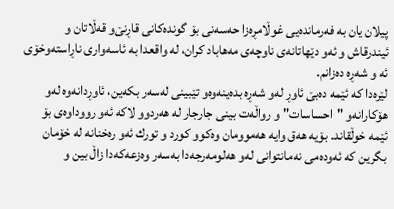پیلان یان به‌ فه‌رمانده‌یی‌ غوڵامڕه‌زا حه‌سه‌نی‌ بۆ گونده‌كانی‌ قاڕنێ‌و قه‌ڵاتان و ئیندرقاش و ئه‌و دێهاتانه‌ی‌ ناوچه‌ی‌ مه‌هاباد كران، له‌ واقعدا به‌ ئاسه‌واری‌ ناڕاسته‌وخۆی‌ ئه‌ و شه‌ڕه‌ ده‌زانم.
لێره‌دا كه‌ ئێمه‌ ده‌بێ‌ ئاوڕ له‌و شه‌ڕه‌ بده‌ینه‌وه‌و تێبینی‌ له‌سه‌ر بكه‌ین، ئاوڕدانه‌وه‌ له‌و هۆكارانه‌و "احساسات" و رواڵه‌ت بینی‌ جارجار له‌ هه‌ردوو لاكه‌ ئه‌و رووداوه‌ی‌ بۆ ئێمه‌ خوڵقاند. بۆیه‌ هه‌ق وایه‌ هه‌موومان وه‌كوو كورد و تورك ئه‌و ره‌خنانه‌ له‌ خۆمان بگرین كه‌ ئه‌وده‌می‌ نه‌مانتوانی‌ له‌و هه‌لومه‌رجه‌دا به‌سه‌ر وه‌زعه‌كه‌دا زاڵ‌ بین و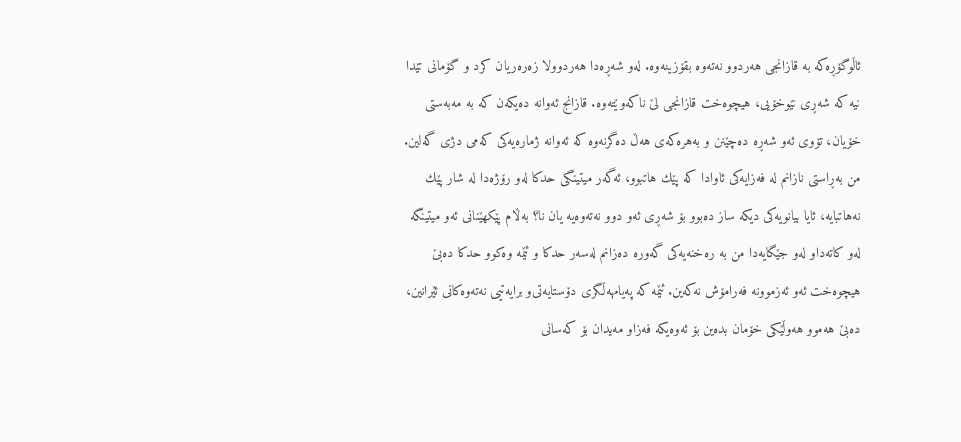ئاڵوگۆڕه‌كه‌ به‌ قازانجی‌ هه‌ردوو نه‌ته‌وه‌ بقۆزینه‌وه‌. له‌و شه‌ڕه‌دا هه‌ردوولا زه‌ره‌ریان كرد و گۆمانی‌ تێدا نیه‌ كه‌ شه‌ڕی‌ نێوخۆیی‌، هیچوه‌خت قازانجی‌ لێ‌ ناكه‌وێته‌وه‌. قازانج ئه‌وانه‌ ده‌یكه‌ن كه‌ به‌ مه‌به‌ستی‌ خۆیان، تۆوی‌ ئه‌و شه‌ڕه‌ ده‌چێنن و به‌هره‌كه‌ی‌ هه‌ڵ ده‌گرنه‌وه‌ كه‌ ئه‌وانه‌ ژماره‌یه‌كی‌ كه‌می‌ دژی‌ گه‌لین. من به‌ڕاستی‌ نازانم له‌ فه‌زایه‌كی‌ ئاوادا كه‌ پێك هاتبوو، ئه‌گه‌ر میتینگی‌ حدكا له‌و رۆژه‌دا له‌ شار پێك نه‌هاتبایه‌، ئایا بیانویه‌كی‌ دیكه‌ ساز ده‌بوو بۆ شه‌ڕی‌ ئه‌و دوو نه‌ته‌وه‌یه‌ یان نا؟ به‌ڵام پێكهێنانی‌ ئه‌و میتینگه‌ له‌و كاته‌داو له‌و جێگایه‌دا من به‌ ره‌خنه‌یه‌كی‌ گه‌وره‌ ده‌زانم له‌سه‌ر حدكا و ئێمه‌ وه‌كوو حدكا ده‌بێ‌ هیچوه‌خت ئه‌و ئه‌زموونه‌ فه‌رامۆش نه‌كه‌ین. ئێمه‌ كه‌ په‌یامهه‌ڵگری‌ دۆستایه‌تی‌و برایه‌تیی‌ نه‌ته‌وه‌كانی‌ ئێرانین، ده‌بێ‌ هه‌موو هه‌وڵێكی‌ خۆمان بده‌ین بۆ ئه‌وه‌یكه‌ فه‌زاو مه‌یدان بۆ كه‌سانی‌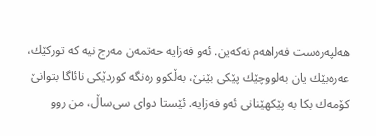هه‌لپه‌ره‌ست فه‌راهه‌م نه‌كه‌ین. ئه‌و فه‌زایه‌ حه‌تمه‌ن مه‌رج نیه‌ كه‌ توركێك، عه‌ره‌بێك یان به‌لووچێك پێكی‌ بێنێ‌، به‌ڵكوو ره‌نگه‌ كوردێكی‌ نائاگا بتوانێ‌ كۆمه‌ك بكا به‌ پێكهێنانی‌ ئه‌و فه‌زایه‌. ئێستا دوای‌ سی‌ساڵ‌، من روو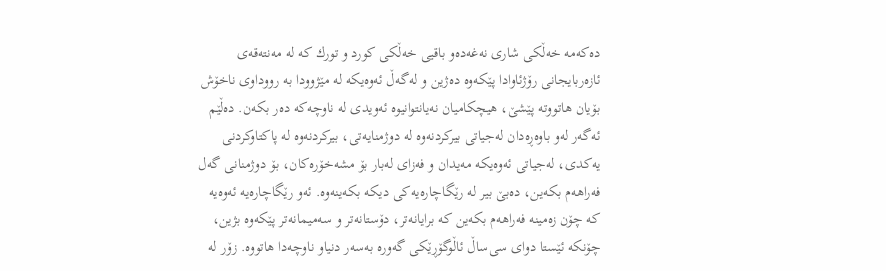ده‌كه‌مه‌ خه‌ڵكی‌ شاری‌ نه‌غه‌ده‌و باقیی‌ خه‌ڵكی‌ كورد و تورك كه‌ له‌ مه‌نته‌قه‌ی‌ ئازه‌ربایجانی‌ رۆژئاوادا پێكه‌وه‌ ده‌ژین و له‌گه‌ڵ‌ ئه‌وه‌یكه‌ له‌ مێژوودا به‌ رووداوی‌ ناخۆش بۆیان هاتووته‌ پێشێ‌، هیچكامیان نه‌یانتوانیوه‌ ئه‌ویدی‌ له‌ ناوچه‌كه‌ ده‌ر بكه‌ن. ده‌ڵێم ئه‌گه‌ر له‌و باوه‌ڕه‌دان له‌جیاتی‌ بیركردنه‌وه‌ له‌ دوژمنایه‌تی‌، بیركردنه‌وه‌ له‌ پاكتاوكردنی‌ یه‌كدی‌، له‌جیاتی‌ ئه‌وه‌یكه‌ مه‌یدان و فه‌زای‌ له‌بار بۆ مشه‌خۆره‌كان، بۆ دوژمنانی‌ گه‌ل فه‌راهه‌م بكه‌ین، ده‌بێ‌ بیر له‌ رێگاچاره‌یه‌كی‌ دیكه‌ بكه‌ینه‌وه‌. ئه‌و رێگاچاره‌یه‌ ئه‌وه‌یه‌ كه‌ چۆن زه‌مینه‌ فه‌راهه‌م بكه‌ین كه‌ برایانه‌تر، دۆستانه‌تر و سه‌میمانه‌تر پێكه‌وه‌ بژین، چۆنكه‌ ئێستا دوای‌ سی‌ساڵ‌ ئاڵوگۆڕێكی‌ گه‌وره‌ به‌سه‌ر دنیاو ناوچه‌دا هاتووه‌. زۆر له‌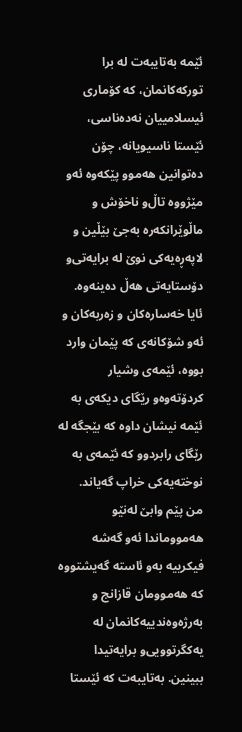ئێمه‌ به‌تایبه‌ت له‌ برا توركه‌كانمان، كه‌ كۆماری‌ ئیسلامییان نه‌ده‌ناسی‌، ئێستا ناسیویانه‌، چۆن ده‌توانین هه‌موو پێكه‌وه‌ ئه‌و مێژووه‌ تاڵ‌و ناخۆش و ماڵوێرانكه‌ره‌ به‌جێ‌ بێڵین و لاپه‌ڕه‌یه‌كی‌ نوێ‌ له‌ برایه‌تی‌و دۆستایه‌تی‌ هه‌ڵ ده‌ینه‌وه‌. ئایا خه‌ساره‌كان و زه‌ربه‌كان و ئه‌و شۆكانه‌ی‌ كه‌ پێمان وارد بووه‌، ئێمه‌ی‌ وشیار كردۆته‌وه‌و رێگای‌ دیكه‌ی‌ به‌ ئێمه‌ نیشان داوه‌ كه‌ بێجگه‌ له‌ رێگای‌ رابردوو كه‌ ئێمه‌ی‌ به‌ نوخته‌یه‌كی‌ خراپ گه‌یاند.
من پێم وابێ‌ له‌نێو هه‌مووماندا ئه‌و گه‌شه‌ فیكرییه‌ به‌و ئاسته‌ گه‌یشتووه‌ كه‌ هه‌موومان قازانج و به‌رژه‌وه‌ندییه‌كانمان له‌ یه‌كگرتوویی‌و برایه‌تیدا ببینین. به‌تایبه‌ت كه‌ ئێستا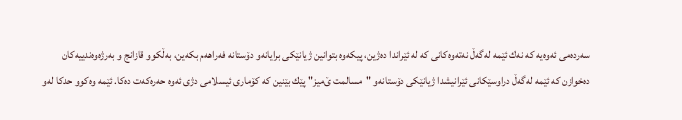سه‌رده‌می‌ ئه‌وه‌یه‌ كه‌ نه‌ك ئێمه‌ له‌گه‌ڵ‌ نه‌ته‌وه‌كانی‌ كه‌ له‌ ئێراندا ده‌ژین، پیكه‌وه‌ بتوانین ژیانێكی‌ برایانه‌و دۆستانه‌ فه‌راهه‌م بكه‌ین، به‌ڵكوو قازانج و به‌رژه‌وه‌ندییه‌كان ده‌خوازن كه‌ ئێمه‌ له‌گه‌ڵ‌ دراوسێكانی‌ ئێرانیشدا ژیانێكی‌ دۆستانه‌و "مسالمت ێ‌میز" پێك بێنین كه‌ كۆماری‌ ئیسلامی‌ دژی‌ ئه‌وه‌ حه‌ره‌كه‌ت ده‌كا. ئێمه‌ وه‌كوو حدكا له‌و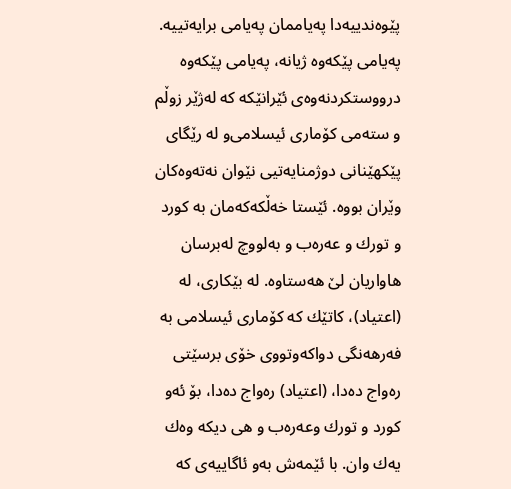پێوه‌ندییه‌دا په‌یاممان په‌یامی‌ برایه‌تییه‌. په‌یامی‌ پێكه‌وه‌ ژیانه‌، په‌یامی‌ پێكه‌وه‌ درووستكردنه‌وه‌ی‌ ئێرانێكه‌ كه‌ له‌ژێر زوڵم و سته‌می‌ كۆماری‌ ئیسلامی‌و له‌ رێگای‌ پێكهێنانی‌ دوژمنایه‌تیی‌ نێوان نه‌ته‌وه‌كان وێران بووه‌. ئێستا خه‌ڵكه‌كه‌مان به‌ كورد و تورك و عه‌ره‌ب و به‌لووچ له‌برسان هاواریان لێ‌ هه‌ستاوه‌. له‌ بێكاری‌، له‌ (اعتیاد)، كاتێك كه‌ كۆماری‌ ئیسلامی‌ به‌ فه‌رهه‌نگی‌ دواكه‌وتووی‌ خۆی‌ برسێتی‌ ره‌واج ده‌دا، (اعتیاد) ره‌واج ده‌دا، بۆ ئه‌و كورد و تورك وعه‌ره‌ب و هی‌ دیكه‌ وه‌ك یه‌ك وان. با ئێمه‌ش به‌و ئاگاییه‌ی‌ كه‌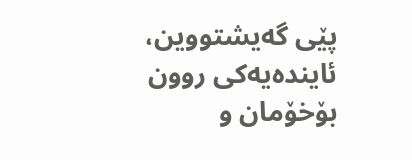پێی‌ گه‌یشتووین، ئاینده‌یه‌كی‌ روون بۆخۆمان و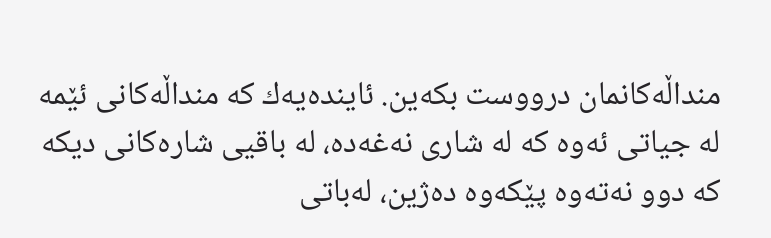منداڵه‌كانمان درووست بكه‌ین. ئاینده‌یه‌ك كه‌ منداڵه‌كانی‌ ئێمه‌ له‌ جیاتی‌ ئه‌وه‌ كه‌ له‌ شاری‌ نه‌غه‌ده‌، له‌ باقیی‌ شاره‌كانی‌ دیكه‌ كه‌ دوو نه‌ته‌وه‌ پێكه‌وه‌ ده‌ژین، له‌باتی‌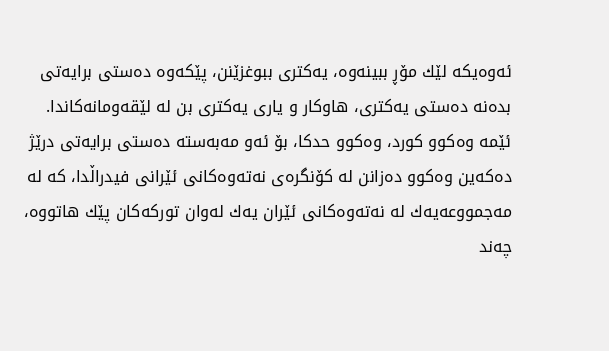ئه‌وه‌یكه‌ لێك مۆڕ ببینه‌وه‌، یه‌كتری‌ ببوغزێنن، پێكه‌وه‌ ده‌ستی‌ برایه‌تی‌ بده‌نه‌ ده‌ستی‌ یه‌كتری‌، هاوكار و یاری‌ یه‌كتری‌ بن له‌ لێقه‌ومانه‌كاندا. ئێمه‌ وه‌كوو كورد، وه‌كوو حدكا، بۆ ئه‌و مه‌به‌سته‌ ده‌ستی‌ برایه‌تی‌ درێژ ده‌كه‌ین وه‌كوو ده‌زانن له‌ كۆنگره‌ی‌ نه‌ته‌وه‌كانی‌ ئێرانی‌ فیدراڵدا، كه‌ له‌ مه‌جمووعه‌یه‌ك له‌ نه‌ته‌وه‌كانی‌ ئێران یه‌ك له‌وان توركه‌كان پێك هاتووه‌، چه‌ند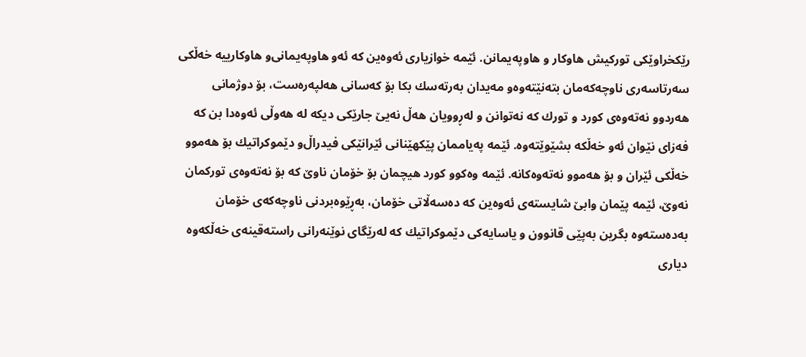رێكخراوێكی‌ توركیش هاوكار و هاوپه‌یمانن. ئێمه‌ خوازیاری‌ ئه‌وه‌ین كه‌ ئه‌و هاوپه‌یمانی‌و هاوكارییه‌ خه‌ڵكی‌ سه‌رتاسه‌ری‌ ناوچه‌كه‌مان بته‌نێته‌وه‌و مه‌یدان به‌رته‌سك بكا بۆ كه‌سانی‌ هه‌لپه‌ره‌ست، بۆ دوژمانی‌ هه‌ردوو نه‌ته‌وه‌ی‌ كورد و تورك كه‌ نه‌توانن و له‌ڕوویان هه‌ڵ نه‌یێ‌ جارێكی‌ دیكه‌ له‌ هه‌وڵی‌ ئه‌وه‌دا بن كه‌ فه‌زای‌ نێوان ئه‌و خه‌ڵكه‌ بشێوێته‌وه‌. ئێمه‌ په‌یاممان پێكهێنانی‌ ئێرانێكی‌ فیدراڵ‌و دێموكراتیك بۆ هه‌موو خه‌ڵكی‌ ئێران و بۆ هه‌موو نه‌ته‌وه‌كانه‌. ئێمه‌ وه‌كوو كورد هیچمان بۆ خۆمان ناوێ‌ كه‌ بۆ نه‌ته‌وه‌ی‌ توركمان نه‌وێ‌، ئێمه‌ پێمان وابێ‌ شایسته‌ی‌ ئه‌وه‌ین كه‌ ده‌سه‌ڵاتی‌ خۆمان، به‌ڕێوه‌بردنی‌ ناوچه‌كه‌ی‌ خۆمان به‌ده‌سته‌وه‌ بگرین به‌پێی‌ قانوون و یاسایه‌كی‌ دێموكراتیك كه‌ له‌رێگای‌ نوێنه‌رانی‌ راسته‌قینه‌ی‌ خه‌ڵكه‌وه‌ دیاری‌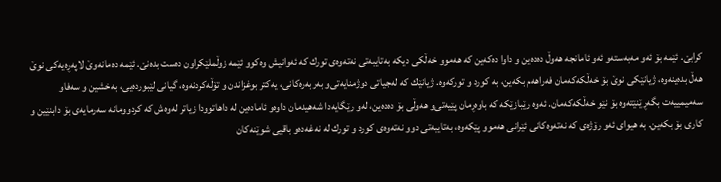كرابێ‌. ئێمه‌ بۆ ئه‌و مه‌به‌سته‌و ئه‌و ئامانجه‌ هه‌وڵ‌ ده‌ده‌ین و داوا ده‌كه‌ین كه‌ هه‌موو خه‌ڵكی‌ دیكه‌ به‌تایبه‌تی‌ نه‌ته‌وه‌ی‌ تورك كه‌ ئه‌وانیش وه‌كوو ئێمه‌ زوڵملێكراون ده‌ست بده‌نێ‌. ئێمه‌ ده‌مانه‌وێ‌ لاپه‌ڕه‌یه‌كی‌ نوێ‌ هه‌ڵ بده‌ینه‌وه‌، ژیانێكی‌ نوێ‌ بۆ خه‌ڵكه‌كه‌مان فه‌راهه‌م بكه‌ین، به‌ كورد و توركه‌وه‌. ژیانێك كه‌ له‌جیاتی‌ دوژمنایه‌تی‌و به‌ربه‌ره‌كانی‌، یه‌كتر بوغزاندن و تۆڵه‌كردنه‌وه‌، گیانی‌ لێبورده‌یی‌، به‌خشین و سه‌فاو سه‌میمییه‌ت بگه‌ڕێنێته‌وه‌ بۆ نێو خه‌ڵكه‌كه‌مان. ئه‌وه‌ رێبازێكه‌ كه‌ باوه‌ڕمان پێیه‌تی‌و هه‌وڵی‌ بۆ ده‌ده‌ین، له‌و رێگایه‌دا شه‌هیدمان داوه‌و ئاماده‌ین له‌ داهاتوودا زیاتر له‌وه‌ش كه‌ كردوومانه‌ سه‌رمایه‌ی‌ بۆ دابنێین و كاری‌ بۆ بكه‌ین. به‌ هیوای‌ ئه‌و رۆژه‌ی‌ كه‌ نه‌ته‌وه‌كانی‌ ئێرانی‌ هه‌موو پێكه‌وه‌، به‌تایبه‌تی‌ دوو نه‌ته‌وه‌ی‌ كورد و تورك له‌ نه‌غه‌ده‌و باقیی‌ شوێنه‌كان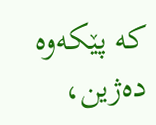كه‌ پێكه‌وه‌ ده‌ژین،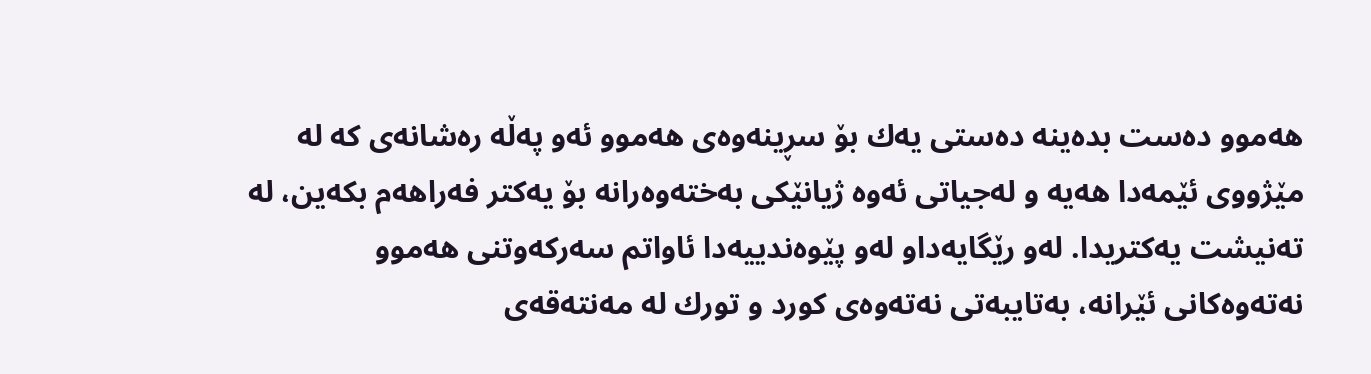هه‌موو ده‌ست بده‌ینه‌ ده‌ستی‌ یه‌ك بۆ سڕینه‌وه‌ی‌ هه‌موو ئه‌و په‌ڵه‌ ره‌شانه‌ی‌ كه‌ له‌ مێژووی‌ ئێمه‌دا هه‌یه‌ و له‌جیاتی‌ ئه‌وه‌ ژیانێكی‌ به‌خته‌وه‌رانه‌ بۆ یه‌كتر فه‌راهه‌م بكه‌ین، له‌ ته‌نیشت یه‌كتریدا. له‌و رێگایه‌داو له‌و پێوه‌ندییه‌دا ئاواتم سه‌ركه‌وتنی‌ هه‌موو نه‌ته‌وه‌كانی‌ ئێرانه‌، به‌تایبه‌تی‌ نه‌ته‌وه‌ی‌ كورد و تورك له‌ مه‌نته‌قه‌ی‌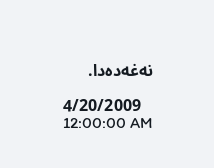نه‌غه‌ده‌دا.

4/20/2009 12:00:00 AM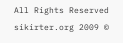All Rights Reserved sikirter.org 2009 ©